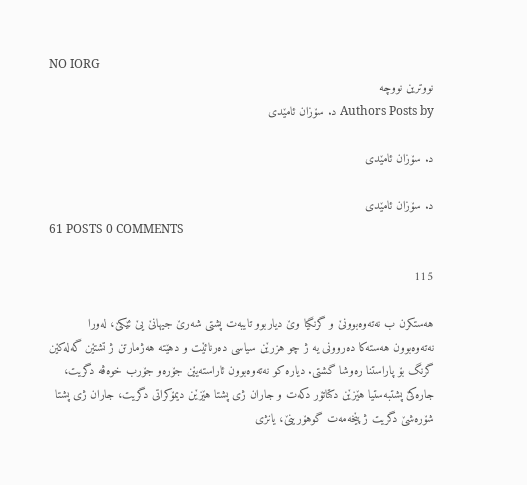NO IORG
نووترين نووچه
Authors Posts by د. سۆزان ئامێدی

د. سۆزان ئامێدی

د. سۆزان ئامێدی
61 POSTS 0 COMMENTS

115

هه‌ستكرن ب نه‌ته‌وه‌بوونێ و گرنگیا وێ دیاربوو تایبه‌ت پشتى شه‌رێ جیهانێ یێ ئێكێ، له‌ورا نه‌ته‌وه‌بوون هه‌سته‌كا ده‌روونى یه‌ ژ چو هزرێن سیاسى ده‌رنائێت و دهێته‌ هه‌ژمارتن ژ تشتێن گه‌له‌كێن گرنگ بۆ پاراستنا ره‌وشا گشتى. دیاره‌ كو نه‌ته‌وه‌بوون ئاراسته‌یێن جۆره‌و جۆرب خوه‌ڤه‌ دگریت، جاره‌كێ پشتبه‌ستیا هێزێن دكتاتۆر دكه‌ت و جاران ژى پشتا هێزێن دیمۆكراتى دگریت، جاران ژى پشتا شۆره‌شێ دگریت ژ پێخه‌مه‌ت گوهۆرینێ، یانژى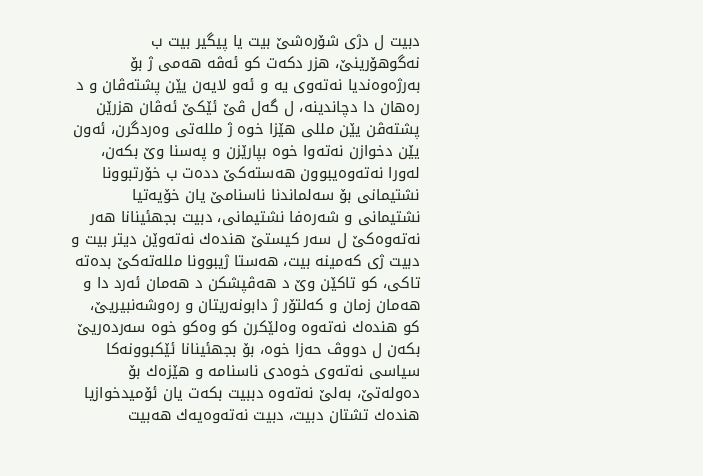دبیت ل دژى شۆره‌شێ بیت یا پیگیر بیت ب نه‌گوهۆرینێ، هزر دكه‌ت كو ئه‌ڤه‌ هه‌مى ژ بۆ به‌رژه‌وه‌ندیا نه‌ته‌وى یه‌ و ئه‌و لایه‌ن یێن پشته‌ڤان و د ره‌هان دا دچاندینه‌، ل گه‌ل ڤێ ئێكێ ئه‌ڤان هزرێن پشته‌ڤن یێن مللى هێزا خوه‌ ژ ملله‌تى وه‌ردگرن، ئه‌ون یێن دخوازن نه‌ته‌وا خوه‌ بپارێزن و په‌سنا وێ بكه‌ن، له‌ورا نه‌ته‌وه‌یبوون هه‌سته‌كێ دده‌ت ب خۆرتبوونا نشتیمانى بۆ سه‌لماندنا ناسنامێ یان خۆیه‌تیا نشتیمانى و شه‌ره‌فا نشتیمانى، دبیت بجهئینانا هه‌ر نه‌ته‌وه‌كێ ل سه‌ر كیستێ هنده‌ك نه‌ته‌وێن دیتر بیت و دبیت ژى كه‌مینه‌ بیت، هه‌ستا ژیبوونا ملله‌ته‌كێ بده‌ته‌ تاكى، كو تاكێن وێ د هه‌ڤپشكن د هه‌مان ئه‌رد دا و هه‌مان زمان و كه‌لتۆر ژ دابونه‌ریتان و ره‌وشه‌نبیریێ، كو هنده‌ك نه‌ته‌وه‌ وه‌لێكرن كو وه‌كو خوه‌ سه‌رده‌ریێ بكه‌ن ل دووڤ حه‌زا خوه‌، بۆ بجهئینانا ئێكبوونه‌كا سیاسى نه‌ته‌وى خوه‌دى ناسنامه‌ و هێزه‌ك بۆ ده‌وله‌تێ، به‌لێ نه‌ته‌وه‌ دببیت بكه‌ت یان ئۆمیدخوازیا هنده‌ك تشتان دبیت، دبیت نه‌ته‌وه‌یه‌ك هه‌بیت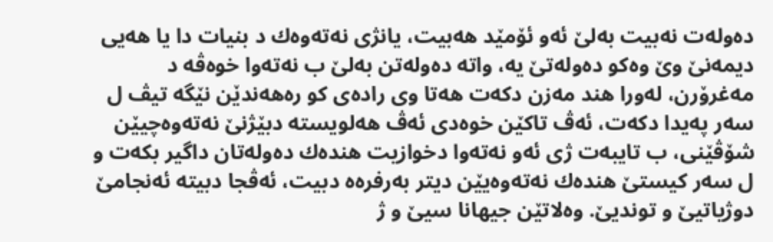ده‌وله‌ت نه‌بیت به‌لێ ئه‌و ئۆمێد هه‌بیت، یانژى نه‌ته‌وه‌ك د بنیات دا یا هه‌یى دیمه‌نێ وێ وه‌كو ده‌وله‌تێ یه‌، واته‌ ده‌وله‌تن به‌لێ ب نه‌ته‌وا خوه‌ڤه‌ د مه‌غرۆرن، له‌ورا هند مه‌زن دكه‌ت هه‌تا وى راده‌ى كو ره‌هه‌ندێن نێگه‌ تیڤ ل سه‌ر په‌یدا دكه‌ت، ئه‌ڤ تاكێن خوه‌دى ئه‌ڤ هه‌لویسته‌ دبێژنێ نه‌ته‌وه‌چیێن شۆڤێنى، ب تایبه‌ت ژى ئه‌و نه‌ته‌وا دخوازیت هنده‌ك ده‌وله‌تان داگیر بكه‌ت و ل سه‌ر كیستێ هنده‌ك نه‌ته‌وه‌یێن دیتر به‌رفره‌ه دبیت، ئه‌ڤجا دبیته‌ ئه‌نجامێ دوژیاتیێ و توندیێ. وه‌لاتێن جیهانا سیێ و ژ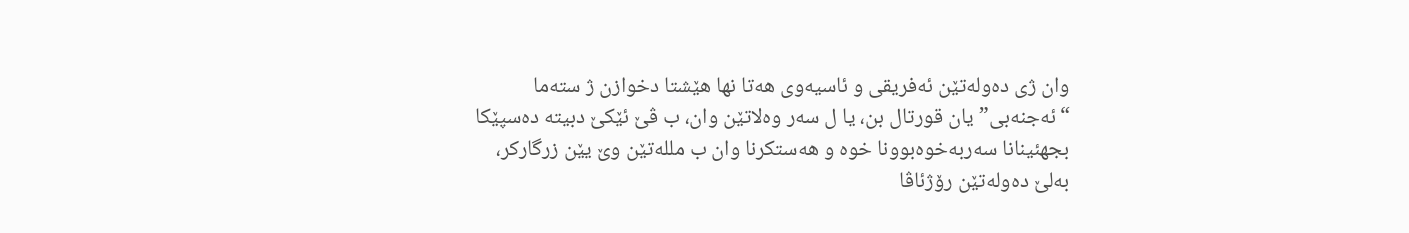وان ژى ده‌وله‌تێن ئه‌فریقى و ئاسیه‌وى هه‌تا نها هێشتا دخوازن ژ سته‌ما “ئه‌جنه‌بى” یان قورتال بن، یا ل سه‌ر وه‌لاتێن وان، ب ڤێ ئێكێ دبیته‌ ده‌سپێكا بجهئینانا سه‌ربه‌خوه‌بوونا خوه‌ و هه‌ستكرنا وان ب ملله‌تێن وێ یێن زرگاركر، به‌لێ ده‌وله‌تێن رۆژئاڤا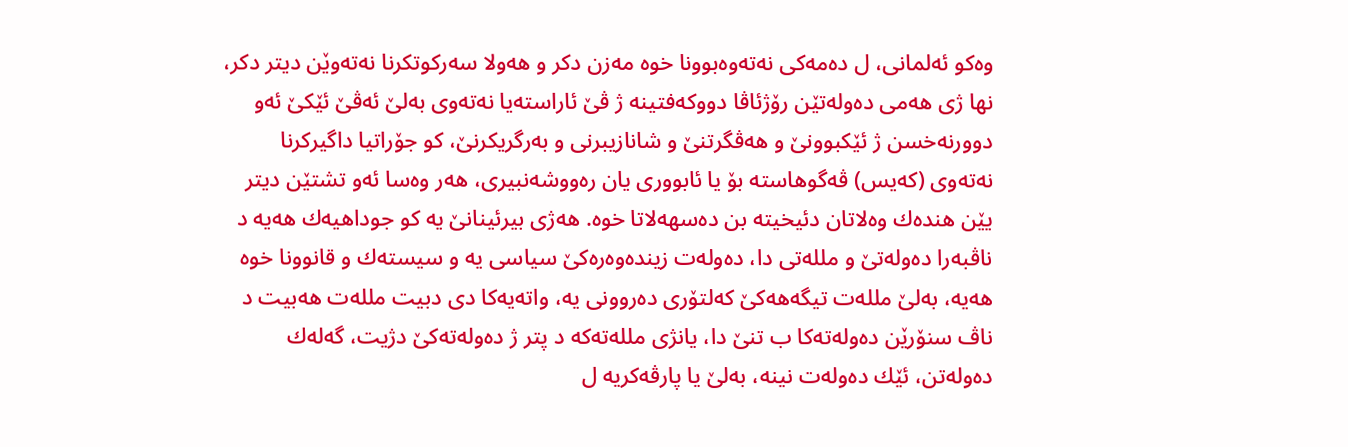وه‌كو ئه‌لمانی، ل ده‌مه‌كى نه‌ته‌وه‌بوونا خوه‌ مه‌زن دكر و هه‌ولا سه‌ركوتكرنا نه‌ته‌وێن دیتر دكر، نها ژى هه‌مى ده‌وله‌تێن رۆژئاڤا دووكه‌فتینه‌ ژ ڤێ ئاراسته‌یا نه‌ته‌وى به‌لێ ئه‌ڤێ ئێكێ ئه‌و دوورنه‌خسن ژ ئێكبوونێ و هه‌ڤگرتنێ و شانازیبرنى و به‌رگریكرنێ، كو جۆراتیا داگیركرنا نه‌ته‌وى (كه‌یس) ڤه‌گوهاسته‌ بۆ یا ئابوورى یان ره‌ووشه‌نبیرى، هه‌ر وه‌سا ئه‌و تشتێن دیتر یێن هنده‌ك وه‌لاتان دئیخیته‌ بن ده‌سهه‌لاتا خوه‌. هه‌ژى بیرئینانێ یه‌ كو جوداهیه‌ك هه‌یه‌ د ناڤبه‌را ده‌وله‌تێ و ملله‌تى دا، ده‌وله‌ت زینده‌وه‌ره‌كێ سیاسى یه‌ و سیسته‌ك و قانوونا خوه‌ هه‌یه‌، به‌لێ ملله‌ت تیگه‌هه‌كێ كه‌لتۆرى ده‌روونى یه‌، واته‌یه‌كا دى دبیت ملله‌ت هه‌بیت د ناڤ سنۆرێن ده‌وله‌ته‌كا ب تنێ دا، یانژى ملله‌ته‌كه‌ د پتر ژ ده‌وله‌ته‌كێ دژیت، گه‌له‌ك ده‌وله‌تن، ئێك ده‌وله‌ت نینه‌، به‌لێ یا پارڤه‌كریه‌ ل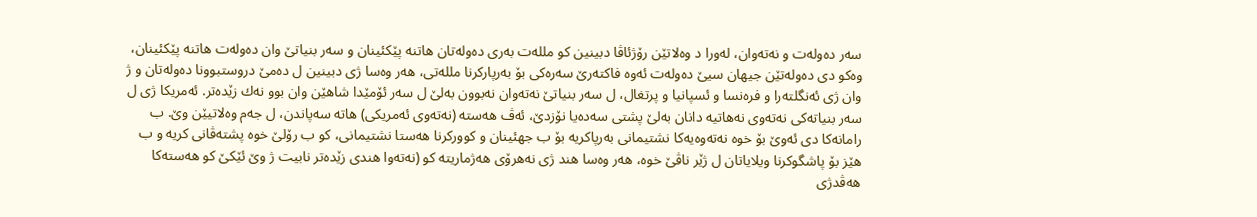سه‌ر ده‌وله‌ت و نه‌ته‌وان، له‌ورا د وه‌لاتێن رۆژئاڤا دبینین كو ملله‌ت به‌رى ده‌وله‌تان هاتنه‌ پێكئینان و سه‌ر بنیاتێ وان ده‌وله‌ت هاتنه‌ پێكئینان، وه‌كو دى ده‌وله‌تێن جیهان سیێ ده‌وله‌ت ئه‌وه‌ فاكته‌رێ سه‌ره‌كى بۆ به‌رپاركرنا ملله‌تى، هه‌ر وه‌سا ژى دبینین ل ده‌مێ دروستبوونا ده‌وله‌تان و ژ وان ژى ئه‌نگلته‌را و فره‌نسا و ئسپانیا و پرتغال، ل سه‌ر بنیاتێ نه‌ته‌وان نه‌بوون به‌لێ ل سه‌ر ئۆمێدا شاهێن وان بوو نه‌ك زێده‌تر. ئه‌مریكا ژى ل سه‌ر بنیاته‌كى نه‌ته‌وى نه‌هاتیه‌ دانان به‌لێ پشتى سه‌ده‌یا نۆزدێ، ئه‌ڤ هه‌سته‌ (نه‌ته‌وى ئه‌مریكى) هاته‌ سه‌پاندن، ل جه‌م وه‌لاتیێن وێ. ب رامانه‌كا دى ئه‌وێ بۆ خوه‌ نه‌ته‌وه‌یه‌كا نشتیمانى به‌رپاكریه‌ بۆ ب جهئینان و كووركرنا هه‌ستا نشتیمانى، كو ب رۆلێ خوه‌ پشته‌ڤانى كریه‌ و ب هێز بۆ پاشگوكرنا ویلایاتان ل ژێر ناڤێ خوه‌، هه‌ر وه‌سا هند ژى نه‌هرۆى هه‌ژماریته‌ كو (نه‌ته‌وا هندى زێده‌تر نابیت ژ وێ ئێكێ كو هه‌سته‌كا هه‌ڤدژى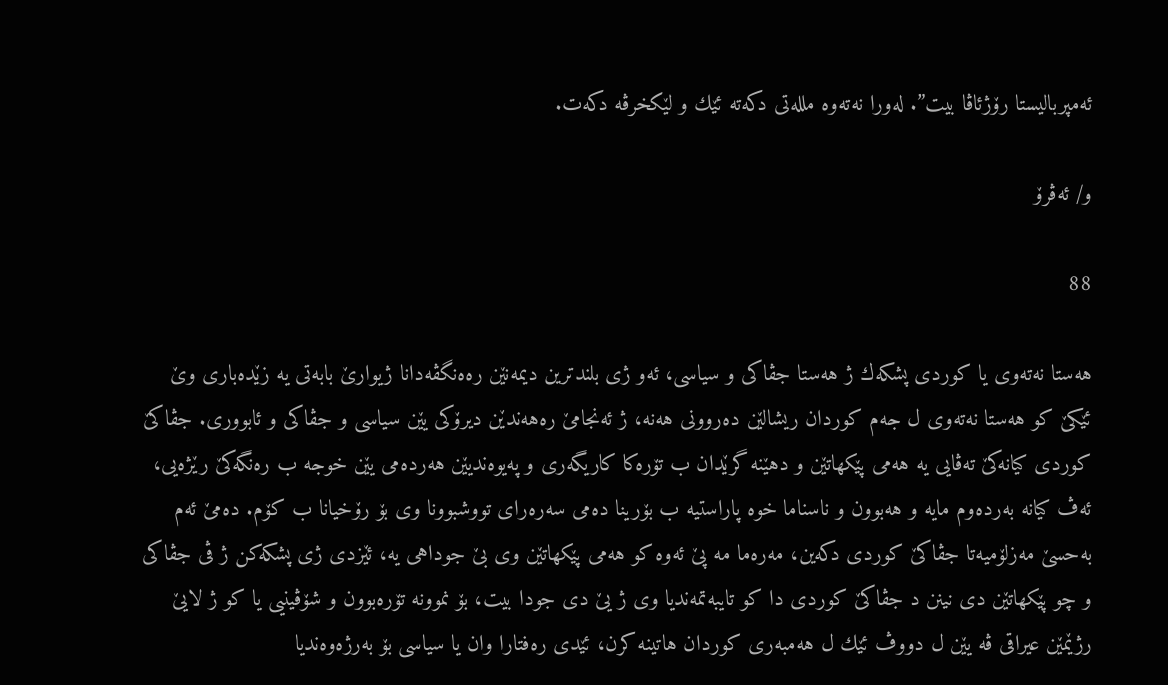ئه‌مپربالیستا رۆژئاڤا بیت”. له‌ورا نه‌ته‌وه‌ ملله‌تى دكه‌ته‌ ئێك و لێكخرڤه‌ دكه‌ت.

و/ ئه‌ڤرۆ

88

هه‌ستا نه‌ته‌وى یا كوردى پشكه‌ك ژ هه‌ستا جڤاكى و سیاسى، ئه‌و ژى بلندترین دیمه‌نێن ره‌ه‌نگڤه‌دانا ژیوارێ بابه‌تى یه‌ زێده‌بارى وێ ئێكێ كو هه‌ستا نه‌ته‌وى ل جه‌م كوردان ریشالێن ده‌روونى هه‌نه‌، ژ ئه‌نجامێ ره‌هه‌ندێن دیرۆكى یێن سیاسى و جڤاكى و ئابوورى. جڤاكێ كوردى كیانه‌كێ ته‌ڤایى یه‌ هه‌مى پێكهاتێن و دهێنه‌ گرێدان ب تۆره‌كا كاریگه‌ری و په‌یوه‌ندیێن هه‌رده‌مى یێن خوجه ب ره‌نگه‌كێ رێژه‌یى، ئه‌ڤ كیانه‌ به‌رده‌وم مایه‌ و هه‌بوون و ناسناما خوه‌ پاراستیه‌ ب بۆرینا ده‌مى سه‌ره‌راى تووشبوونا وى بۆ رۆخیانا ب كۆم. ده‌مێ ئه‌م به‌حسێ مه‌زلۆمیه‌تا جڤاكێ كوردى دكه‌ین، مه‌ره‌ما مه‌ پێ ئه‌وه‌ كو هه‌مى پێكهاتێن وى بێ جوداهى یه‌، ئێزدى ژى پشكه‌كن ژ ڤى جڤاكى و چو پێكهاتێن دى نینن د جڤاكێ كوردى دا كو تایبه‌تمه‌ندیا وى ژ یێ دى جودا بیت، بۆ نموونه‌ تۆره‌بوون و شۆڤینیى یا كو ژ لایێ رژێمێن عیراقى ڤه‌ یێن ل دووڤ ئێك ل هه‌مبه‌رى كوردان هاتینه‌ كرن، ئێدى ره‌فتارا وان یا سیاسى بۆ به‌رژه‌وه‌ندیا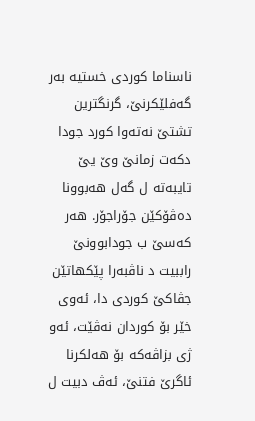ناسناما كوردى خستیه‌ به‌ر گه‌فلێكرنێ، گرنگترین تشتێ نه‌ته‌وا كورد جودا دكه‌ت زمانێ وێ یێ تایبه‌ته‌ ل گه‌ل هه‌بوونا ده‌ڤۆكێن جۆراجۆر. هه‌ر كه‌سێ ب جودابوونێ راببیت د ناڤبه‌را پێكهاتێن جڤاكێ كوردى دا، ئه‌وى خێر بۆ كوردان نه‌ڤێت، ئه‌و ژى بزاڤه‌كه‌ بۆ هه‌لكرنا ئاگرێ فتنێ، ئه‌ڤ دبیت ل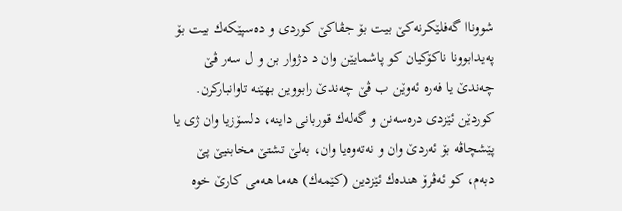شووناا گه‌فلێكرنه‌كێ بیت بۆ جڤاكێ كوردى و ده‌سپێكه‌ك بیت بۆ په‌یدابوونا ناكۆكیان كو پاشمایێن وان د دژوار بن و ل سه‌ر ڤێ چه‌ندێ یا فه‌ره‌ ئه‌وێن ب ڤێ چه‌ندێ رابووین بهێنه‌ تاوانباركرن. كوردێن ئێزدى دره‌سه‌نن و گه‌له‌ك قوربانى داینه‌، دلسۆزیا وان ژى یا پێشچاڤه‌ بۆ ئه‌ردێ وان و نه‌ته‌وه‌یا وان، به‌لێ تشتێ مخابنیێ پێ دبه‌م، كو ئه‌ڤرۆ هنده‌ك ئێزدین (كێمه‌ك) هه‌ما هه‌مى كارێ خوه‌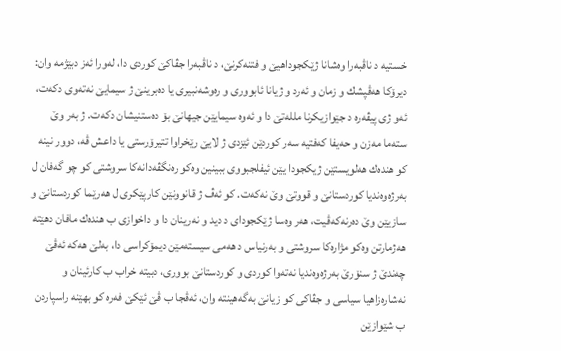خستیه‌ د ناڤبه‌را وه‌شانا ژێكجوداهیێ و فتنه‌كرنێ، د ناڤبه‌را جڤاكێ كوردى دا، له‌ورا ئه‌ز دبێژمه‌ وان: دیرۆكا هه‌ڤپشك و زمان و ئه‌رد و ژیانا ئابوورى و ره‌وشه‌نبیرى یا ده‌برینێ ژ سیمایێ نه‌ته‌وى دكه‌ت، ئه‌و ژى پیڤه‌ره‌ د جێوازیكرنا ملله‌تێ دا و ئه‌وه‌ سیمایێن جیهانێ بۆ ده‌ستنیشان دكه‌ت. ژ به‌ر وێ سته‌ما مه‌زن و حه‌یفا كه‌فتیه‌ سه‌ر كوردێن ئێزدى ژ لایێ رێخراوا تتیرۆرستى یا داعش ڤه‌، دوور نینه‌ كو هنده‌ك هه‌لویستێن ژیكجودا یێن ئیفلجبووى ببینین وه‌كو ره‌نگڤه‌دانه‌كا سروشتى كو چو گه‌فان ل به‌رژه‌وه‌ندیا كوردستانێ و قووتێ وێ نه‌كه‌ت. كو ئه‌ڤ ژ قانوونێن كارپێكرى ل هه‌رێما كوردستانێ و سازیێن وێ ده‌رنه‌كه‌ڤیت، هه‌ر وه‌سا ژێكجوداى د دید و نه‌رینان دا و داخوازى ب هنده‌ك مافان دهێته‌ هه‌ژمارتن وه‌كو مژاره‌كا سروشتى و به‌رنیاس د هه‌مى سیسته‌مێن دیمۆكراسى دا، به‌لێ هه‌كه‌ ئه‌ڤێ چه‌ندێ ژ سنۆرێ به‌رژه‌وه‌ندیا نه‌ته‌وا كوردى و كوردستانێ بوورى، دبیته‌ خراب ب كارئینان و نه‌شاره‌زاهیا سیاسى و جڤاكى كو زیانێ به‌گه‌هینته‌ وان، ئه‌ڤجا ب ڤێ ئێكێ فه‌ره‌ كو بهێنه‌ راسپاردن ب شێوازێن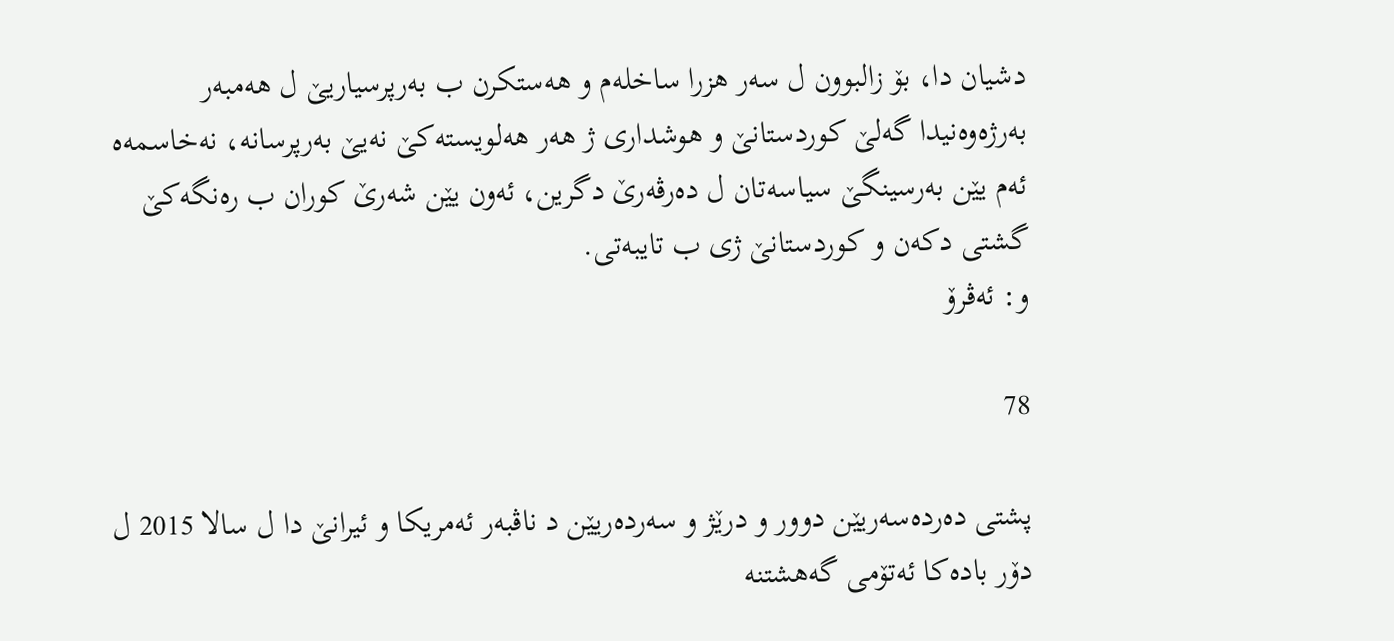دشیان دا، بۆ زالبوون ل سه‌ر هزرا ساخله‌م و هه‌ستكرن ب به‌رپرسیاریێ ل هه‌مبه‌ر به‌رژه‌وه‌نیدا گه‌لێ كوردستانێ و هوشدارى ژ هه‌ر هه‌لویسته‌كێ نه‌یێ به‌رپرسانه‌، نه‌خاسمه‌ه‌ ئه‌م یێن به‌رسینگێ سیاسه‌تان ل ده‌رڤه‌رێ دگرین، ئه‌ون یێن شه‌رێ كوران ب ره‌نگه‌كێ گشتى دكه‌ن و كوردستانێ ژى ب تایبه‌تى.
و: ئه‌ڤرۆ

78

پشتى ده‌رده‌سه‌ریێن دوور و درێژ و سه‌رده‌ریێن د ناڤبه‌ر ئه‌مریكا و ئیرانێ دا ل سالا 2015 ل دۆر باده‌كا ئه‌تۆمى گه‌هشتنه‌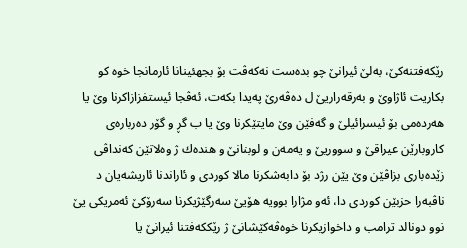رێكه‌فتنه‌كێ، به‌لێ ئیرانێ چو بده‌ست نه‌كه‌ڤت بۆ بجهئینانا ئارمانجا خوه‌ كو بكاریت ئاژاوێ و به‌رقه‌راریێ ل ده‌ڤه‌رێ په‌یدا بكه‌ت، ئه‌ڤجا ئیستفزازاكرنا وێ یا هه‌رده‌مى بۆ ئیسرائیلێ و گه‌فێن وێ مایتێكرنا وێ یا ب گڕ و گۆر ده‌رباره‌ى كاروبارێن عیراقێ و سووریێ و یه‌مه‌ن و لوبنانێ و هنده‌ك ژ وه‌لاتێن كه‌نداڤى زێده‌بارى بزاڤێن وێ یێن رژد بۆ دابه‌شكرنا مالا كوردى و ئاراندنا ئاریشه‌یان د ناڤبه‌را حزبێن كوردى دا، ئه‌و مژارا بوویه‌ هۆیێ سه‌رگێژیكرنا سه‌رۆكێ ئه‌مریكى یێ نوو دونالد ترامب و داخوازیكرنا خوه‌ڤه‌كێشانێ ژ رێككه‌فتنا ئیرانێ یا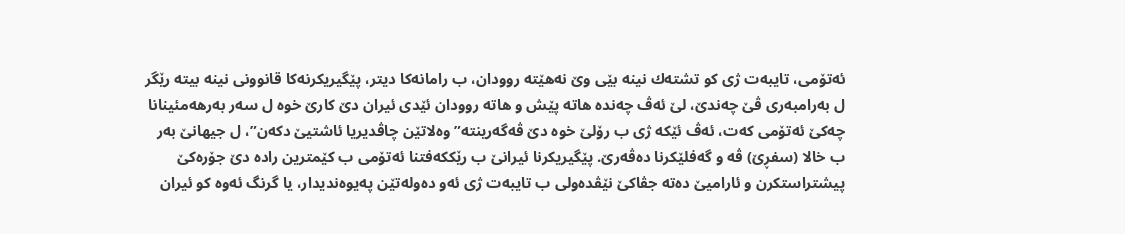ئه‌تۆمى، تایبه‌ت ژى كو تشته‌ك نینه‌ بێى وێ نه‌هێته‌ روودان، ب رامانه‌كا دیتر، پێگیریكرنه‌كا قانوونى نینه‌ بیته‌ رێگر ل به‌رامبه‌رى ڤێ چه‌ندێ، لێ ئه‌ڤ چه‌نده‌ هاته‌ پێش و هاته‌ روودان ئێدى ئیران دێ كارێ خوه‌ ل سه‌ر به‌رهه‌مئینانا چه‌كێ ئه‌تۆمى كه‌ت، ئه‌ڤ ئێكه‌ ژى ب رۆلێ خوه‌ دێ ڤه‌گه‌رینته‌”وه‌لاتێن چاڤدیریا ئاشتیێ دكه‌ن”، ل جیهانێ به‌ر ب خالا (سفڕێ) ڤه‌ و گه‌فلێكرنا ده‌ڤه‌رێ. پێگیریكرنا ئیرانێ ب رێككه‌فتنا ئه‌تۆمى ب كێمترین راده‌ دێ جۆره‌كێ پیشتراستكرن و ئارامیێ ده‌ته‌ جڤاكێ نێڤده‌ولى ب تایبه‌ت ژى ئه‌و ده‌وله‌تێن په‌یوه‌ندیدار، یا گرنگ ئه‌وه‌ كو ئیران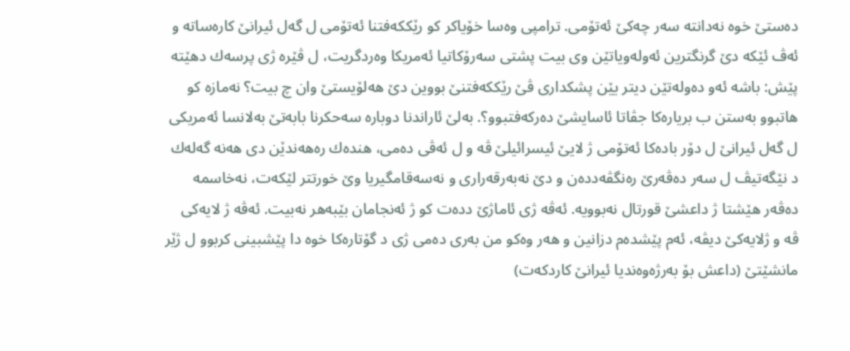ده‌ستێ خوه‌ نه‌دانته‌ سه‌ر چه‌كێ ئه‌تۆمى. ترامپى وه‌سا خۆیاكر كو رێككه‌فتنا ئه‌تۆمى ل گه‌ل ئیرانێ كاره‌ساته‌ و ئه‌ڤ ئێكه‌ دێ گرنگترین ئه‌وله‌ویاتێن وى بیت پشتى سه‌رۆكاتیا ئه‌مریكا وه‌ردگریت، ل ڤێره‌ ژى پرسه‌ك دهێته‌ پێش: باشه‌ ئه‌و ده‌وله‌تێن دیتر یێن پشكدارى ڤێ رێككه‌فتنێ بووین دێ هه‌لۆیستێ وان چ بیت؟ نه‌مازه‌ كو هاتبوو به‌ستن ب بریاره‌كا جڤاتا ئاسایشێ ده‌ركه‌فتبوو؟. به‌لێ ئاراندنا دوباره‌ سه‌حكرنا بابه‌تێ به‌لانسا ئه‌مریكى ل گه‌ل ئیرانێ ل دۆر باده‌كا ئه‌تۆمى ژ لایێ ئیسرائیلێ ڤه‌ و ل ئه‌ڤى ده‌مى، هنده‌ك ره‌هه‌ندێن دى هه‌نه‌ گه‌له‌ك د نێگه‌تیڤ ل سه‌ر ده‌ڤه‌رێ ره‌نگڤه‌دده‌ن و دێ نه‌به‌رقه‌رارى و نه‌سه‌قامگیریا وێ خورتتر لێكه‌ت، نه‌خاسمه‌ ده‌ڤه‌ر هێشتا ژ داعشێ قورتال نه‌بوویه‌. ئه‌ڤه‌ ژى ئاماژێ دده‌ت كو ژ ئه‌نجامان بێبه‌هر نه‌بیت. ئه‌ڤه‌ ژ لایه‌كى ڤه‌ و ژلایه‌كێ دیڤه‌، ئه‌م پێشده‌م دزانین و هه‌ر وه‌كو من به‌رى ده‌مى ژى د گۆتاره‌كا خوه‌ دا پێشبینى كربوو ل ژێر مانشێتێ (داعش بۆ به‌رژه‌وه‌ندیا ئیرانێ كاردكه‌ت)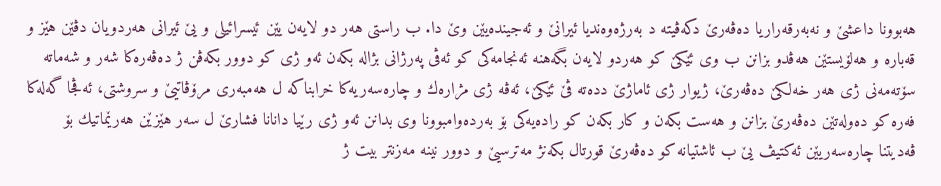هه‌بوونا داعشێ و نه‌به‌رقه‌راریا ده‌ڤه‌رێ دكه‌ڤیته‌ د به‌رژه‌وه‌ندیا ئیرانێ و ئه‌جینده‌یێن وێ دا. ب راستى هه‌ر دو لایه‌ن یێن ئیسرائیلى و یێ ئیرانى هه‌ردویان دڤێن هێز و قه‌باره‌ و هه‌لۆیستێن هه‌ڤدو بزانن ب وى ئێكێ كو هه‌ردو لایه‌ن بگه‌هنه‌ ئه‌نجامه‌كى كو ئه‌ڤى په‌رژانى بژاله‌ بكه‌ن ئه‌و ژى كو دوور بكه‌ڤن ژ ده‌ڤه‌ره‌كا شه‌ر و شه‌ماته‌ سۆته‌مه‌نى ژى هه‌ر خه‌لكێ ده‌ڤه‌رێ، ژیوار ژى ئاماژێ دده‌ته‌ ڤێ ئێكێ، ئه‌ڤه‌ ژى مژاره‌ك و چاره‌سه‌ریه‌كا خرابناكه‌ ل هه‌مبه‌رى مرۆڤاتیێ و سروشتى، ئه‌ڤجا گه‌له‌كا فه‌ره‌ كو ده‌وله‌تێن ده‌ڤه‌رێ بزانن و هه‌ست بكه‌ن و كار بكه‌ن كو راده‌یه‌كى بۆ به‌رده‌وامبوونا وى بدانن ئه‌و ژى رێیا دانانا فشارێ ل سه‌ر هێزێن هه‌رێماتیك بۆ ڤه‌دیتنا چاره‌سه‌ریێن ئه‌كتیڤ یێ ب ئاشتیانه‌ كو ده‌ڤه‌رێ قورتال بكه‌نژ مه‌ترسیێ و دوور نینه‌ مه‌زنتر بیت ژ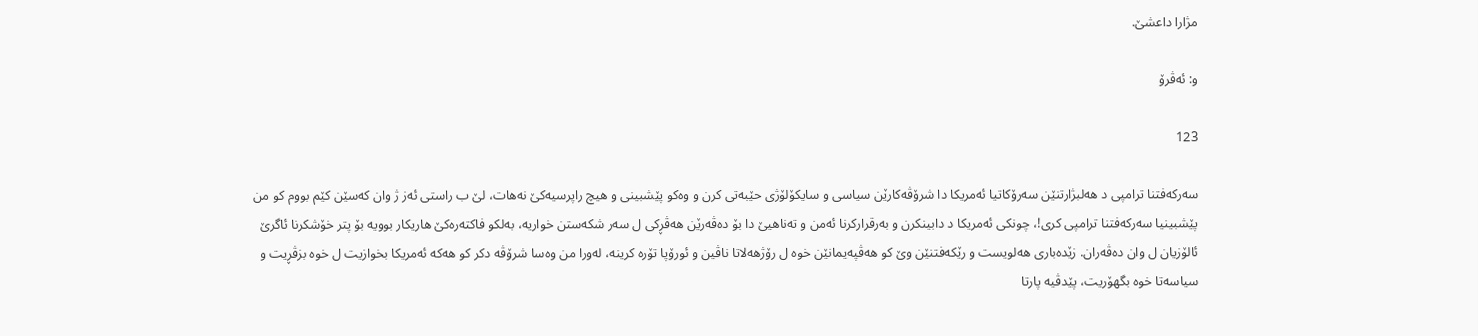مژارا داعشێ.

و: ئه‌ڤرۆ

123

سه‌ركه‌فتنا ترامپی د هه‌لبژارتنێن سه‌رۆكاتیا ئه‌مریكا دا شرۆڤه‌كارێن سیاسی و سایكۆلۆژی حێبه‌تى كرن و وه‌كو پێشبینی و هیچ راپرسیه‌كێ نه‌هات، لێ ب راستى ئه‌ز ژ وان كه‌سێن كێم بووم كو من پێشبینیا سه‌ركه‌فتنا ترامپی كری!، چونكی ئه‌مریكا د دابینكرن و به‌رقراركرنا ئه‌من و ته‌ناهیێ دا بۆ ده‌ڤه‌رێن هه‌ڤڕكی ل سه‌ر شكه‌ستن خواریه‌، به‌لكو فاكته‌ره‌كێ هاریكار بوویه‌ بۆ پتر خۆشكرنا ئاگرێ ئالۆزیان ل وان ده‌ڤه‌ران. زێده‌باری هه‌لویست و رێكه‌فتنێن وێ كو هه‌ڤپه‌یمانێن خوه‌ ل رۆژهه‌لاتا ناڤین و ئورۆپا تۆره‌ كرینه‌، له‌ورا من وه‌سا شرۆڤه‌ دكر كو هه‌كه‌ ئه‌مریكا بخوازیت ل خوه‌ بزڤڕیت و سیاسه‌تا خوه‌ بگهۆریت، پێدڤیه‌ پارتا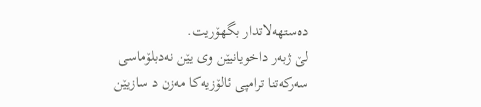ده‌ستهه‌لاتدار بگهۆریت.
لێ ژبه‌ر داخویانیێن وى یێن نه‌دبلۆماسی سه‌ركه‌تنا ترامپی ئالۆزیه‌كا مه‌زن د سازیێن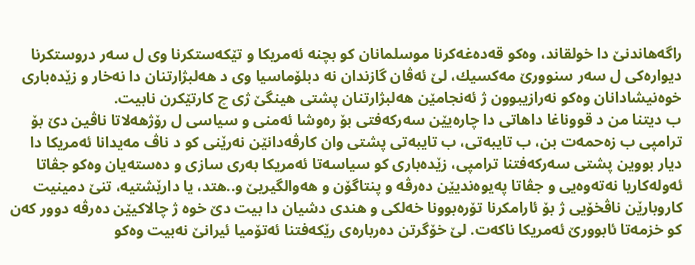راگه‌هاندنێ دا خولقاند، وه‌كو قه‌ده‌غه‌كرنا موسلمانان كو بچنه‌ ئه‌مریكا و تێكه‌ستكرنا وى ل سه‌ر دروستكرنا دیواره‌كی ل سه‌ر سنوورێ مه‌كسیك، لێ ئه‌ڤان گازندان نه‌ دبلۆماسیا وى د هه‌لبژارتنان دا نه‌خار و زێده‌باری خوه‌نیشادانان وه‌كو نه‌رازیبوون ژ ئه‌نجامێن هه‌لبژارتنان پشتى هینگێ ژی چ كارتێكرن نابیت.
ب دیتنا من د قووناغا داهاتى دا چاره‌یێن سه‌ركه‌فتى بۆ ره‌وشا ئه‌منى و سیاسی ل رۆژهه‌لاتا ناڤین دێ بۆ ترامپی ب زه‌حمه‌ت بن، ب تایبه‌تى، ب تایبه‌تى پشتى وان كارڤه‌دانێن نه‌رێنى كو د ناڤ مه‌یدانا ئه‌مریكا دا دیار بووین پشتى سه‌ركه‌فتنا ترامپی، زێده‌باری كو سیاسه‌تا ئه‌مریكا به‌ری سازى و ده‌سته‌یان وه‌كو جڤاتا ئه‌وله‌كاریا نه‌ته‌وه‌یی و جڤاتا په‌یوه‌ندیێن ده‌رڤه‌ و پنتاگۆن و هه‌والگیریێ و..هتد، یا دارێشتیه‌، تنێ دمینیت كاروبارێن ناڤخۆیی ژ بۆ ئارامكرنا تۆره‌بوونا خه‌لكی و هندى دشیان دا بیت دێ خوه‌ ژ چالاكیێن ده‌رڤه‌ دوور كه‌ن كو خزمه‌تا ئابوورێ ئه‌مریكا ناكه‌ت. لێ خۆگرتن ده‌رباره‌ى رێكه‌فتنا ئه‌تۆمیا ئیرانێ نه‌بیت وه‌كو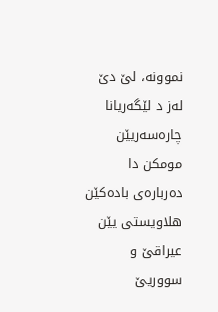نموونه‌، لێ دێ له‌ز د لێگه‌ریانا چاره‌سه‌ریێن مومكن دا ده‌رباره‌ى باده‌كێن هلاویستی یێن عیراقێ و سووریێ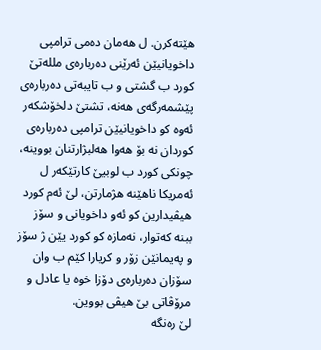هێته‌كرن. ل هه‌مان ده‌می ترامپی داخویانیێن ئه‌رێنى ده‌رباره‌ى ملله‌تێ كورد ب گشتى و ب تایبه‌تى ده‌رباره‌ى پێشمه‌رگه‌ى هه‌نه‌، تشتێ دلخۆشكه‌ر ئه‌وه‌ كو داخویانیێن ترامپی ده‌رباره‌ی كوردان نه‌ بۆ هه‌وا هه‌لبژارتنان بووینه‌، چونكی كورد ب لوبیێ كارتێكه‌ر ل ئه‌مریكا ناهێنه‌ هژمارتن، لێ ئه‌م كورد هیڤیدارین كو ئه‌و داخویانی و سۆز ببنه‌ كه‌توار، نه‌مازه‌ كو كورد یێن ژ سۆز و په‌یمانێن زۆر و كریارا كێم ب وان سۆزان ده‌رباره‌ى دۆزا خوه‌ یا عادل و مرۆڤاتى بێ هیڤی بووین.
لێ ره‌نگه‌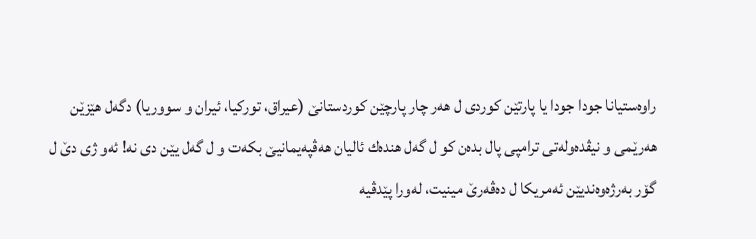راوه‌ستیانا جودا جودا یا پارتێن كوردی ل هه‌ر چار پارچێن كوردستانێ (عیراق، توركیا، ئیران و سووریا) دگه‌ل هێزێن هه‌رێمى و نیڤده‌وله‌تى ترامپی پال بده‌ن كو ل گه‌ل هنده‌ك ئالیان هه‌ڤپه‌یمانیێ بكه‌ت و ل گه‌ل یێن دى نه‌! ئه‌و ژی دێ ل گۆر به‌رژه‌وه‌ندیێن ئه‌مریكا ل ده‌ڤه‌رێ مینیت، له‌ورا پێدڤیه‌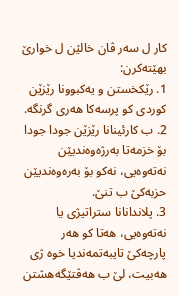كار ل سه‌ر ڤان خالێن ل خوارێ بهێته‌كرن:
1. رێكخستن و یه‌كبوونا رێزێن كوردی كو پرسه‌كا هه‌ری گرنگه‌.
2. ب كارئینانا رێزێن جودا جودا بۆ خزمه‌تا به‌رژه‌وه‌ندیێن نه‌ته‌وه‌یی، نه‌كو بۆ به‌ره‌وه‌ندیێن حزبه‌كێ ب تنێ.
3. پلاندانانا ستراتیژی یا نه‌ته‌وه‌یی، هه‌تا كو هه‌ر پارچه‌كێ تایبه‌تمه‌ندیا خوه‌ ژی هه‌بیت، لێ ب هه‌ڤتێگه‌هشتن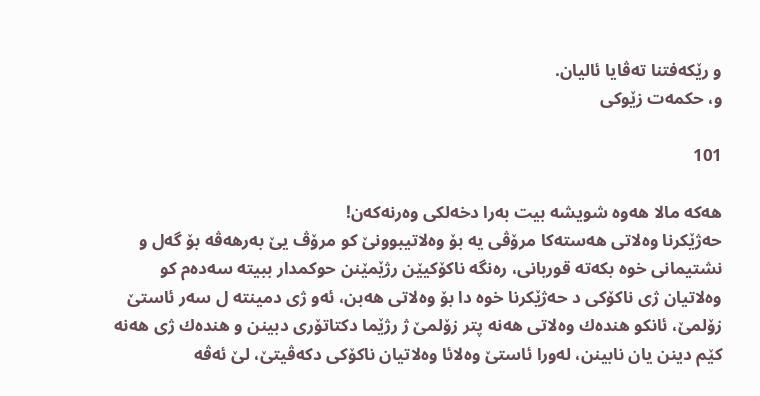و رێكه‌فتنا ته‌ڤایا ئالیان.
و، حكمه‌ت زێوكی

101

هه‌كه‌ مالا هه‌وه‌ شویشه‌ بیت به‌را دخه‌لكی وه‌رنه‌كه‌ن!
حه‌ژێكرنا وه‌لاتى هه‌سته‌كا مرۆڤی یه‌ بۆ وه‌لاتیبوونێ كو مرۆڤ یێ به‌رهه‌ڤه‌ بۆ گه‌ل و نشتیمانی خوه‌ بكه‌ته‌ قوربانى، ره‌نگه‌ ناكۆكیێن رژێمێنن حوكمدار ببیته‌ سه‌ده‌م كو وه‌لاتیان ژی ناكۆكی د حه‌ژێكرنا خوه‌ دا بۆ وه‌لاتى هه‌بن، ئه‌و ژی دمینته‌ ل سه‌ر ئاستێ زۆلمێ، ئانكو هنده‌ك وه‌لاتى هه‌نه‌ پتر زۆلمێ ژ رژێما دكتاتۆری دبینن و هنده‌ك ژی هه‌نه‌ كێم دینن یان نابینن، له‌ورا ئاستێ وه‌لائا وه‌لاتیان ناكۆكی دكه‌ڤیتێ، لێ ئه‌ڤه‌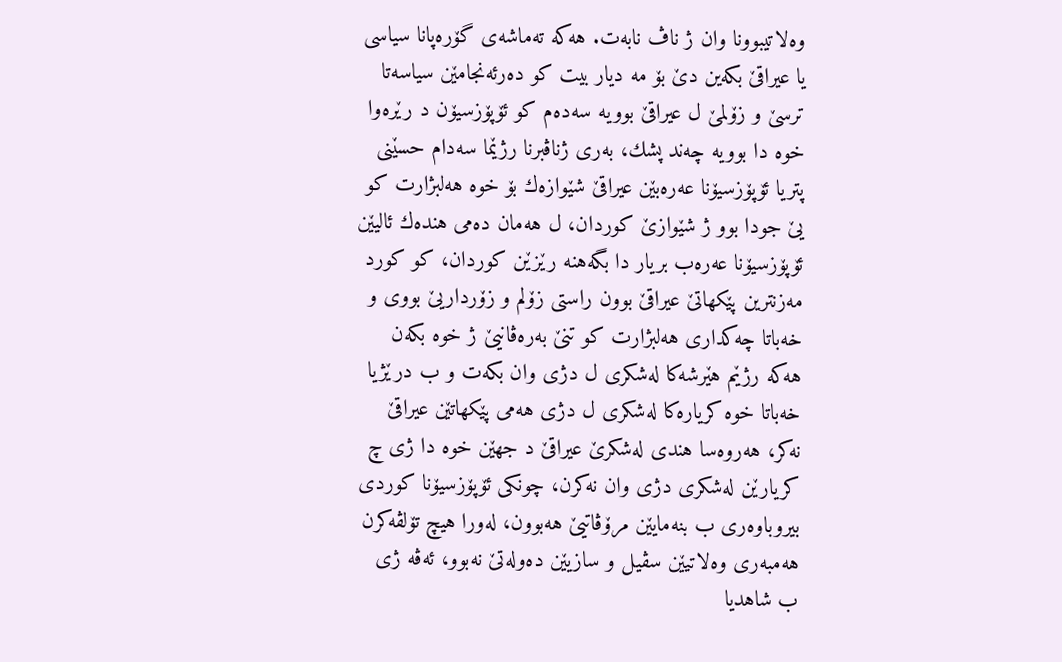وه‌لاتیبوونا وان ژ ناڤ نابه‌ت. هه‌كه‌ ته‌ماشه‌ى گۆره‌پانا سیاسی یا عیراقێ بكه‌ین دێ بۆ مه‌ دیار بیت كو ده‌رئه‌نجامێن سیاسه‌تا ترسێ و زۆلمێ ل عیراقێ بوویه‌ سه‌ده‌م كو ئۆپۆزسیۆن د رێره‌وا خوه‌ دا بوویه‌ چه‌ند پشك، به‌ری ژناڤبرنا رژێما سه‌دام حسێنى پتریا ئۆپۆزسیۆنا عه‌ره‌بێن عیراقێ شێوازه‌ك بۆ خوه‌ هه‌لبژارت كو یێ جودا بوو ژ شێوازێ كوردان، ل هه‌مان ده‌مى هنده‌ك ئالیێن ئۆپۆزسیۆنا عه‌ره‌ب بریار دا بگه‌هنه‌ رێزێن كوردان، كو كورد مه‌زنترین پێكهاتێ عیراقێ بوون راستى زۆلم و زۆرداریێ بووى و خه‌باتا چه‌كداری هه‌لبژارت كو تنێ به‌ره‌ڤانیێ ژ خوه‌ بكه‌ن هه‌كه‌ رژێم هێرشه‌كا له‌شكری ل دژی وان بكه‌ت و ب درێژیا خه‌باتا خوه‌ كریاره‌كا له‌شكری ل دژی هه‌می پێكهاتێن عیراقێ نه‌كر، هه‌روه‌سا هندى له‌شكرێ عیراقێ د جهێن خوه‌ دا ژی چ كریارێن له‌شكری دژی وان نه‌كرن، چونكی ئۆپۆزسیۆنا كوردی بیروباوه‌ری ب بنه‌مایێن مرۆڤاتیێ هه‌بوون، له‌ورا هیچ تۆلڤه‌كرن هه‌مبه‌ری وه‌لاتیێن سڤیل و سازیێن ده‌وله‌تێ نه‌بوو، ئه‌ڤه‌ ژی ب شاهدیا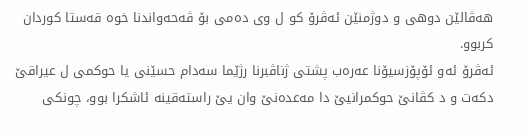هه‌ڤالێن دوهى و دوژمنێن ئه‌ڤرۆ كو ل وى ده‌مى بۆ ڤه‌حه‌واندنا خوه‌ قه‌ستا كوردان كربوو.
ئه‌ڤرۆ ئه‌و ئۆپۆزسیۆنا عه‌ره‌ب پشتى ژناڤبرنا رژێما سه‌دام حسێنی یا حوكمى ل عیراقێ دكه‌ت و د كڤانێ حوكمرانیێ دا مه‌عده‌نێ وان یێ راسته‌قینه‌‌ ئاشكرا بوو، چونكی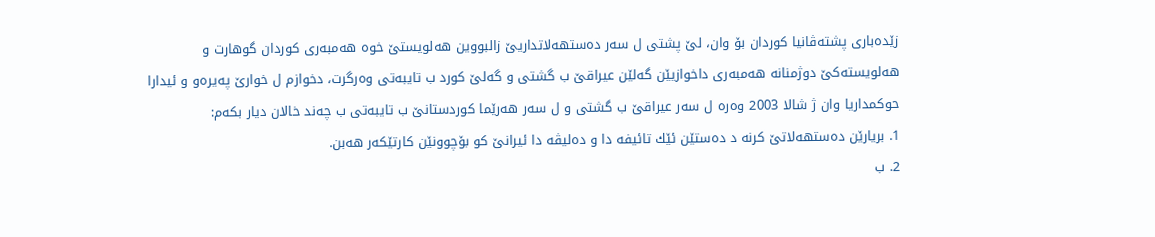زێده‌باری پشته‌ڤانیا كوردان بۆ وان، لێ پشتى ل سه‌ر ده‌ستهه‌لاتداریێ زالبووین هه‌لویستێ خوه‌ هه‌مبه‌ری كوردان گوهارت و هه‌لویسته‌كێ دوژمنانه‌ هه‌مبه‌ری داخوازیێن گه‌لێن عیراقێ ب گشتى و گه‌لێ كورد ب تایبه‌تى وه‌رگرت، دخوازم ل خوارێ په‌یره‌و و ئیدارا حوكمداریا وان ژ شالا 2003 وه‌ره‌ ل سه‌ر عیراقێ ب گشتى و ل سه‌ر هه‌رێما كوردستانێ ب تایبه‌تى ب چه‌ند خالان دیار بكه‌م:
1. بریارێن ده‌ستهه‌لاتێ كرنه‌ د ده‌ستێن ئێك تائیفه‌ دا و ده‌لیڤه‌ دا ئیرانێ كو بۆچوونێن كارتێكه‌ر هه‌بن.
2. ب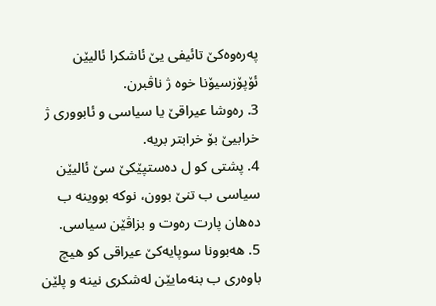په‌ره‌وه‌كێ تائیفی یێ ئاشكرا ئالیێن ئۆپۆزسیۆنا خوه‌ ژ ناڤبرن.
3. ره‌وشا عیراقێ یا سیاسی و ئابووری ژ خرابیێ بۆ خرابتر بریه‌.
4. پشتى كو ل ده‌ستپێكێ سێ ئالیێن سیاسی ب تنێ بوون، نوكه‌ بووینه‌ ب ده‌هان پارت ره‌وت و بزاڤێن سیاسی.
5. هه‌بوونا سوپایه‌كێ عیراقی كو هیچ باوه‌ری ب بنه‌مایێن له‌شكری نینه‌ و پلێن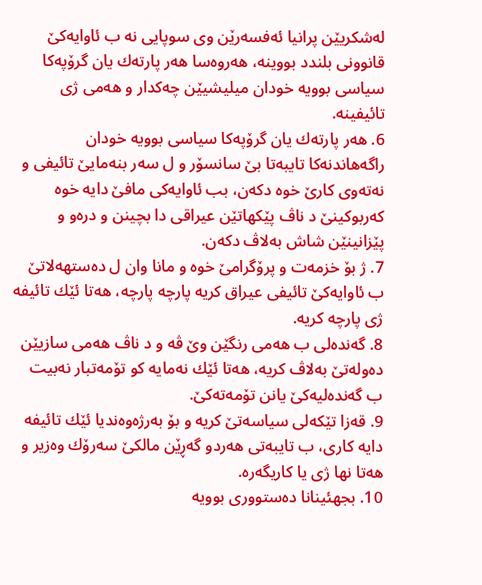له‌شكریێن پرانیا ئه‌فسه‌رێن وی سوپایی نه‌ ب ئاوایه‌كێ قانوونی بلندد بووینه‌، هه‌روه‌سا هه‌ر پارته‌ك یان گرۆپه‌كا سیاسی بوویه‌ خودان میلیشیێن چه‌كدار و هه‌مى ژی تائیفینه‌.
6. هه‌ر پارته‌ك یان گرۆپه‌كا سیاسی بوویه‌ خودان راگه‌هاندنه‌كا تایبه‌تا بێ سانسۆر و ل سه‌ر بنه‌مایێ تائیفی و نه‌ته‌وى كارێ خوه‌ دكه‌ن، بب ئاوایه‌كی مافێ دایه‌ خوه‌ كه‌ربوكینێ د ناڤ پێكهاتێن عیراقی دا بچینن و دره‌و و پێزانینێن شاش به‌لاڤ دكه‌ن.
7. ژ بۆ خزمه‌ت و پرۆگرامێ خوه‌ و مانا وان ل ده‌ستهه‌لاتێ ب ئاوایه‌كێ تائیفی عیراق كریه‌ پارچه‌ پارچه‌، هه‌تا ئێك تائیفه‌ ژی پارچه‌ كریه‌.
8. گه‌نده‌لی ب هه‌مى رنگێن وێ ڤه‌ و د ناڤ هه‌مى سازیێن ده‌وله‌تێ به‌لاڤ كریه‌، هه‌تا ئێك نه‌مایه‌ كو تۆمه‌تبار نه‌بیت ب گه‌نده‌لیه‌كێ یانن تۆمه‌ته‌كێ.
9. قه‌زا تێكه‌لی سیاسه‌تێ كریه‌ و بۆ به‌رژه‌وه‌ندیا ئێك تائیفه‌ دایه‌ كاری، ب تایبه‌تى هه‌ردو گه‌ڕێن مالكێ سه‌رۆك وه‌زیر و هه‌تا نها ژی یا كاریگه‌ره‌.
10. بجهئینانا ده‌ستووری بوویه‌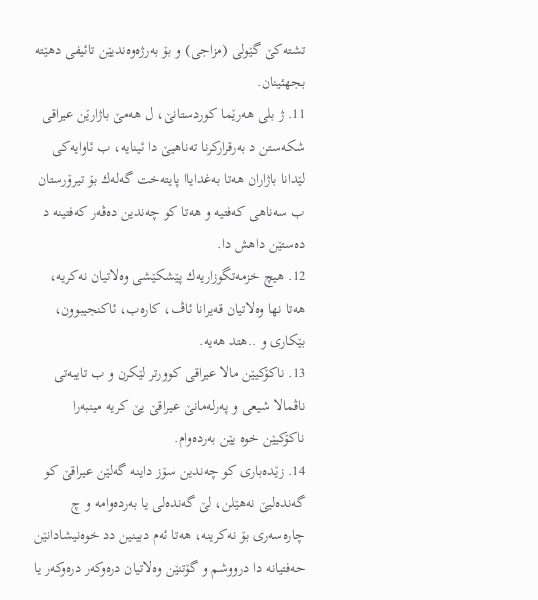تشته‌كێ گێولی (مزاجی) و بۆ به‌رژه‌وه‌ندیێن تائیفی دهێته‌ بجهئینان.
11. ژ بلی هه‌رێما كوردستانێ، ل هه‌مێ باژارێن عیراقی شكه‌ستن د به‌رقراركرنا ته‌ناهیێ دا ئینایه‌، ب ئاوایه‌كی لێدانا باژاران هه‌تا به‌غدایاا پایته‌خت گه‌له‌ك بۆ تیرۆرستان ب سه‌ناهی كه‌فتیه‌ و هه‌تا كو چه‌ندین ده‌ڤه‌ر كه‌فتینه‌ د ده‌ستێن داهش دا.
12. هیچ خزمه‌تگوزاریه‌ك پێشكێشی وه‌لاتیان نه‌كریه‌، هه‌تا نها وه‌لاتیان قه‌یرانا ئاڤ، كاره‌ب، ئاكنجیبوون، بێكاری و ..هتد هه‌یه‌.
13. ناكۆكیێن مالا عیراقی كوورتر لێكرن و ب تایبه‌تى ناڤمالا شیعی و په‌رله‌مانێ عیراقێ یێ كریه‌ مینبه‌را ناكۆكیێن خوه‌ یێن به‌رده‌وام.
14. زێده‌باری كو چه‌ندین سۆز داینه‌ گه‌لێن عیراقێ كو گه‌نده‌لیێ نه‌هێلن، لێ گه‌نده‌لی یا به‌رده‌وامه‌ و چ چاره‌سه‌ری بۆ نه‌كرینه‌، هه‌تا ئه‌م دبینین دد خوه‌نیشادانێن حه‌فتیانه‌ دا درووشم و گۆتنێن وه‌لاتیان دره‌وكه‌ر دره‌وكه‌ر یا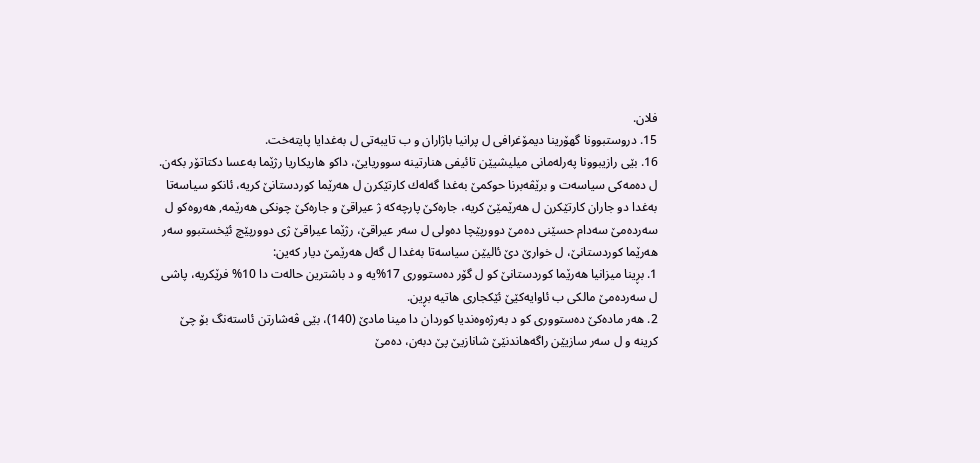فلان.
15. دروستبوونا گهۆرینا دیمۆغرافی ل پرانیا باژاران و ب تایبه‌تى ل به‌غدایا پایته‌خت.
16. بێی رازیبوونا په‌رله‌مانى میلیشیێن تائیفی هنارتینه‌ سووریایێ، داكو هاریكاریا رژێما به‌عسا دكتاتۆر بكه‌ن.
ل ده‌مه‌كی سیاسه‌ت و برێڤه‌برنا حوكمێ به‌غدا گه‌له‌ك كارتێكرن ل هه‌رێما كوردستانێ كریه‌، ئانكو سیاسه‌تا به‌غدا دو جاران كارتێكرن ل هه‌رێمێێ كریه‌، جاره‌كێ پارچه‌كه‌ ژ عیراقێ و جاره‌كێ چونكى هه‌رێمه‌, هه‌روه‌كو ل سه‌رده‌مێ سه‌دام حسێنى ده‌مێ دوورپێچا ده‌ولی ل سه‌ر عیراقێ، رژێما عیراقێ ژی دوورپێچ ئێخستبوو سه‌ر هه‌رێما كوردستانێ، ل خوارێ دێ ئالیێن سیاسه‌تا به‌غدا ل گه‌ل هه‌رێمێ دیار كه‌ین:
1. بڕینا میزانیا هه‌رێما كوردستانێ كو ل گۆر ده‌ستووری 17%یه‌ و د باشترین حاله‌ت دا 10% فرێكریه‌، پاشی ل سه‌رده‌مێ مالكی ب ئاوایه‌كێێ ئێكجاری هاتیه‌ بڕین.
2. هه‌ر ماده‌كێ ده‌ستووری كو د به‌رژه‌وه‌ندیا كوردان دا مینا مادێ (140)، بێی ڤه‌شارتن ئاسته‌نگ بۆ چێ كرینه‌ و ل سه‌ر سازیێن راگه‌هاندنێێ شانازیێ پێ دبه‌ن، ده‌مێ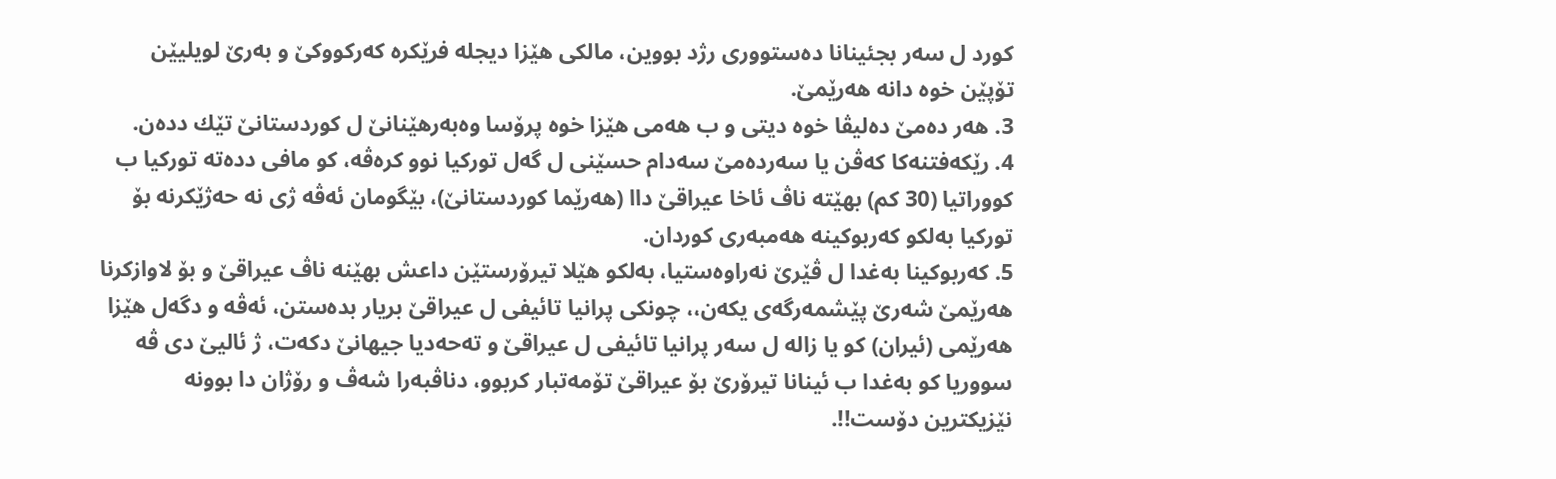كورد ل سه‌ر بجئینانا ده‌ستووری رژد بووین، مالكی هێزا دیجله‌ فرێكره‌ كه‌ركووكێ و به‌رێ لویلیێن تۆپێن خوه‌ دانه‌ هه‌رێمێ.
3. هه‌ر ده‌مێ ده‌لیڤا خوه‌ دیتی و ب هه‌می هێزا خوه‌ پرۆسا وه‌به‌رهێنانێ ل كوردستانێ تێك دده‌ن.
4. رێكه‌فتنه‌كا كه‌ڤن یا سه‌رده‌مێ سه‌دام حسێنى ل گه‌ل توركیا نوو كره‌ڤه‌، كو مافی دده‌ته‌ توركیا ب كووراتیا (30 كم) بهێته‌ ناڤ ئاخا عیراقێ داا (هه‌رێما كوردستانێ)، بێگومان ئه‌ڤه‌ ژی نه‌ حه‌ژێكرنه‌ بۆ توركیا به‌لكو كه‌ربوكینه‌ هه‌مبه‌ری كوردان.
5. كه‌ربوكینا به‌غدا ل ڤێرێ نه‌راوه‌ستیا، به‌لكو هێلا تیرۆرستێن داعش بهێنه‌ ناڤ عیراقێ و بۆ لاوازكرنا هه‌رێمێ شه‌رێ پێشمه‌رگه‌ى یكه‌ن،، چونكی پرانیا تائیفی ل عیراقێ بریار بده‌ستن، ئه‌ڤه‌ و دگه‌ل هێزا هه‌رێمى (ئیران) كو یا زاله‌ ل سه‌ر پرانیا تائیفی ل عیراقێ و ته‌حه‌دیا جیهانێ دكه‌ت، ژ ئالیێ دى ڤه‌ سووریا كو به‌غدا ب ئینانا تیرۆرێ بۆ عیراقێ تۆمه‌تبار كربوو، دناڤبه‌را شه‌ڤ و رۆژان دا بوونه‌ نێزیكترین دۆست!!.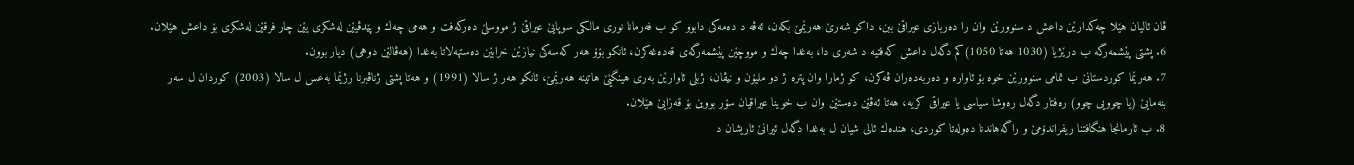ڤان ئالیان هێلا چه‌كدارێن داعش د سنوورێن وان را ده‌ربازى عیراقێ ببن، داكو شه‌رێ هه‌رێمێ بكه‌ن، ئه‌ڤه‌ د ده‌مه‌كی دابوو كو ب فه‌رمانا نوری مالكی سوپایێ عیراقێ ژ مووسلێ ده‌ركه‌فت و هه‌مى چه‌ك و پێدڤیێن له‌شكری یێن چار فرقێن له‌شكری بۆ داعش هێلان.
6. پشتى پێشمه‌رگه‌ ب درێژیا (1030 هه‌تا 1050)كم دگه‌ل داعش كه‌فتیه‌ د شه‌ری دا، به‌غدا چه‌ك و مووچێن پێشمه‌رگه‌ى قه‌ده‌غه‌كرن، ئانكو بۆۆ هه‌ر كه‌سه‌كى نیازێن خرابێن ده‌ستهه‌لاتا به‌غدا (هه‌ڤالێن دوهی) دیار بوون.
7. هه‌رێما كوردستانێ ب تمامی سنوورێن خوه‌ بۆ ئاواره‌ و ده‌ربه‌ده‌ران ڤه‌كرن، كو ژمارا وان پتره‌ ژ دو ملیۆن و نیڤان، ژبلی ئاوارێن به‌ری هینگێێ هاتینه‌ هه‌رێمێ، ئانكو هه‌ر ژ سالا (1991) و هه‌تا پشتى ژناڤبرنا رژێما به‌عس ل سالا (2003) كوردان ل سه‌ر بنه‌مایێ (یا چوویی چوو) ره‌فتار دگه‌ل ره‌وشا سیاسی یا عیراقی كریه‌، هه‌تا ئه‌ڤێن ده‌ستێن وان ب خوینا عیراقیان سۆر بووین بۆ قه‌زایێ هێلان.
8. ب ئارمانجا هنگافتنا ریفراندۆمێ و راگه‌هاندنا ده‌وله‌تا كوردی، هنده‌ك ئالی شیان ل به‌غدا دگه‌ل ئیرانێ ئاریشان د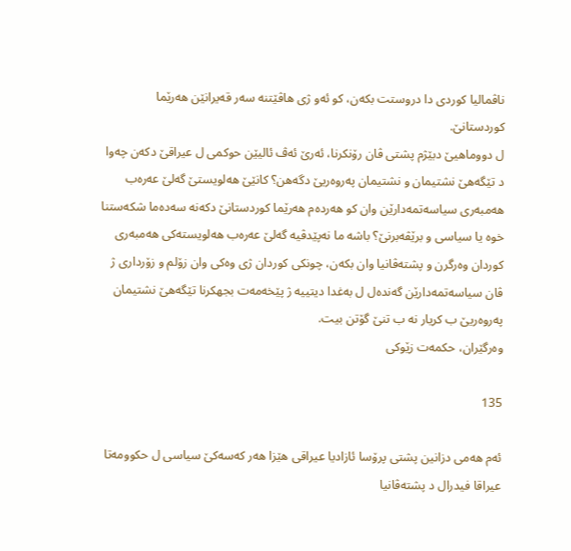ناڤمالیا كوردی دا دروستت بكه‌ن، كو ئه‌و ژی هاڤێتنه‌ سه‌ر قه‌یرانێن هه‌رێما كوردستانێ.
ل دووماهیێ دبێژم پشتى ڤان رۆنكرنا، ئه‌رێ ئه‌ڤ ئالیێن حوكمى ل عیراقێ دكه‌ن چه‌وا د تێگه‌هێ نشتیمان و نشتیمان په‌روه‌ریێ دگه‌هن؟ كانێێ هه‌لویستێ گه‌لێ عه‌ره‌ب هه‌مبه‌ری سیاسه‌تمه‌دارێن وان كو هه‌رده‌م هه‌رێما كوردستانێ دكه‌نه‌ سه‌ده‌ما شكه‌ستنا خوه‌ یا سیاسی و برێڤه‌برنێ؟ باشه‌ ما نه‌پێدڤیه‌ گه‌لێ عه‌ره‌ب هه‌لویسته‌كی هه‌مبه‌ری كوردان وه‌رگرن و پشته‌ڤانیا وان بكه‌ن، چونكى كوردان ژی وه‌كى وان زۆلم و زۆرداری ژ ڤان سیاسه‌تمه‌دارێن گه‌نده‌ل ل به‌غدا دیتییه‌ ژ پێخه‌مه‌ت بجهكرنا تێگه‌هێ نشتیمان په‌روه‌ریێ ب كریار نه‌ ب تنێ گۆتن بیت.
وه‌رگێران، حكمه‌ت زێوكی

135

ئه‌م هه‌مى دزانین پشتى پرۆسا ئازادیا عیراقی هێزا هه‌ر كه‌سه‌كێ سیاسی ل حكوومه‌تا عیراقا فیدرال د پشته‌ڤانیا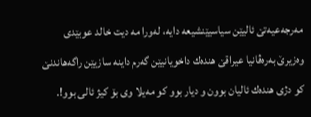مه‌رجه‌عیه‌تێ ئالیێن سیاسیێنشیعه‌ دایه‌، له‌ورا مه‌ دیت خالد عوبێدى وه‌زیرێ به‌ره‌ڤانیا عیراقێ هنده‌ك داخویانیێن گه‌رم داینه‌ سازیێن راگه‌هاندنێ كو دژی هنده‌ك ئالیان بوون و دیار بوو كو مه‌یلا وى بۆ كیژ ئالی بوو!.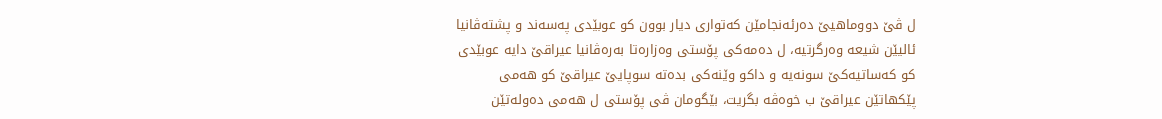ل ڤێ دووماهیێ ده‌رئه‌نجامێن كه‌تواری دیار بوون كو عوبێدی په‌سه‌ند و پشته‌ڤانیا ئالیێن شیعه‌ وه‌رگرتیه‌، ل ده‌مه‌كی پۆستى وه‌زاره‌تا به‌ره‌ڤانیا عیراقێ دایه‌ عوبێدی كو كه‌ساتیه‌كێ سونه‌یه‌ و داكو وێنه‌كى بده‌ته‌ سوپایێ عیراقێ كو هه‌مى پێكهاتێن عیراقێ ب خوه‌ڤه‌ بگریت، بێگومان ڤى پۆستى ل هه‌مى ده‌وله‌تێن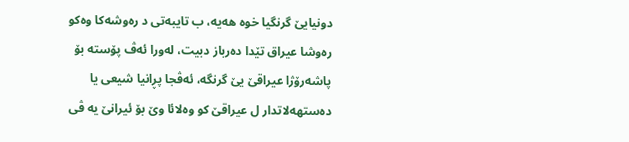دونیایێ گرنگیا خوه‌ هه‌یه‌، ب تایبه‌تى د ره‌وشه‌كا وه‌كو ره‌وشا عیراق تێدا ده‌رباز دبیت، له‌ورا ئه‌ڤ پۆسته‌ بۆ پاشه‌رۆژا عیراقێ یێ گرنگه‌، ئه‌ڤجا پڕانیا شیعى یا ده‌ستهه‌لاتدار ل عیراقێ كو وه‌لائا وێ بۆ ئیرانێ یه‌ ڤى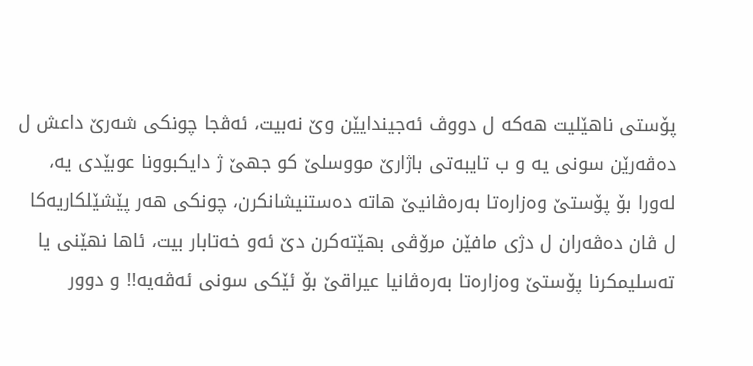پۆستى ناهێلیت هه‌كه‌ ل دووڤ ئه‌جیندایێن وێ نه‌بیت، ئه‌ڤجا چونكی شه‌رێ داعش ل ده‌ڤه‌رێن سونی یه‌ و ب تایبه‌تى باژارێ مووسلێ كو جهێ ژ دایكبوونا عوبێدى یه‌، له‌ورا بۆ پۆستێ وه‌زاره‌تا به‌ره‌ڤانیێ هاته‌ ده‌ستنیشانكرن، چونكى هه‌ر پێشێلكاریه‌كا ل ڤان ده‌ڤه‌ران ل دژی مافێن مرۆڤى بهێته‌كرن دێ ئه‌و خه‌تابار بیت، ئاها نهێنی یا ته‌سلیمكرنا پۆستێ وه‌زاره‌تا به‌ره‌ڤانیا عیراقێ بۆ ئێكی سونى ئه‌ڤه‌یه‌!! و دوور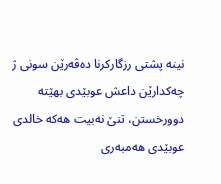نینه‌ پشتى رزگاركرنا ده‌ڤه‌رێن سونى ژ چه‌كدارێن داعش عوبێدى بهێته‌ دوورخستن، تنێ نه‌بیت هه‌كه‌ خالدی عوبێدی هه‌مبه‌ری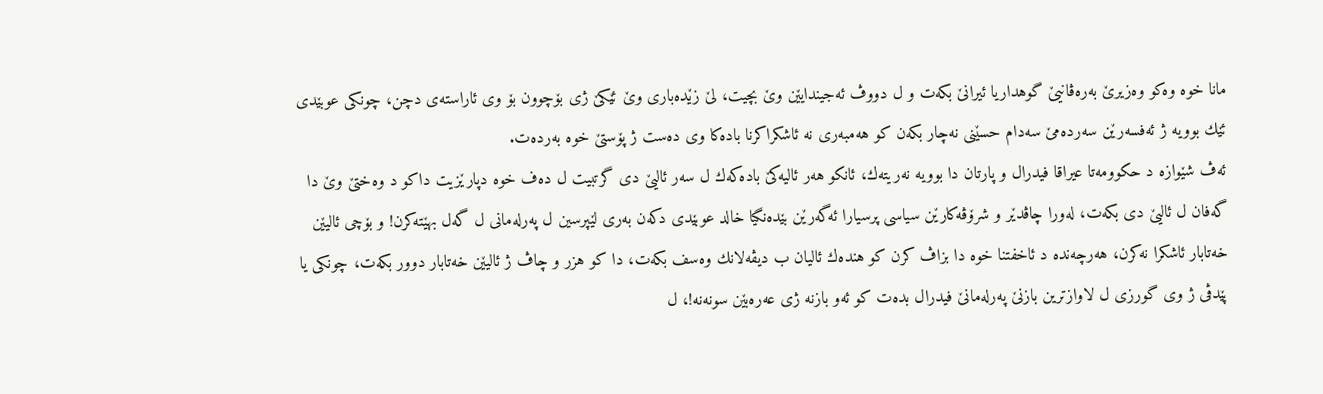مانا خوه‌ وه‌كو وه‌زیرێ به‌ره‌ڤانیێ گوهداریا ئیرانێ بكه‌ت و ل دووڤ ئه‌جیندایێن وێ بچیت، لێ زێده‌باری وێ ئێكێ ژی بۆچوون بۆ وى ئاراسته‌ى دچن، چونكى عوبێدى ئێك بوویه‌ ژ ئه‌فسه‌رێن سه‌رده‌مێ سه‌دام حسێنى نه‌چار بكه‌ن كو هه‌مبه‌ری نه‌ ئاشكراكرنا باده‌كا وى ده‌ست ژ پۆستێ خوه‌ به‌رده‌ت.
ئه‌ڤ شێوازه‌ د حكوومه‌تا عیراقا فیدرال و پارتان دا بوویه‌ نه‌ریته‌ك، ئانكو هه‌ر ئالیه‌كێ باده‌كه‌ك ل سه‌ر ئالیێ دى گرتبیت ل ده‌ف خوه‌ دپارێزیت داكو د وه‌ختێ وێ دا گه‌فان ل ئالیێ دى بكه‌ت، له‌ورا چاڤدێر و شرۆڤه‌كارێن سیاسی پرسیارا ئه‌گه‌رێن بێده‌نگیا خالد عوبێدی دكه‌ن به‌ری لێپرسین ل په‌رله‌مانى ل گه‌ل بهێته‌كرن! و بۆچی ئالیێن خه‌تابار ئاشكرا نه‌كرن، هه‌رچه‌نده‌ د ئاخفتنا خوه‌ دا بزاڤ كرن كو هنده‌ك ئالیان ب دیڤه‌لانك وه‌سف بكه‌ت، دا كو هزر و چاڤ ژ ئالیێن خه‌تابار دوور بكه‌ت، چونكی یا پێدڤى ژ وى گورزى ل لاوازترین بازنێ په‌رله‌مانێ فیدرال بده‌ت كو ئه‌و بازنه‌ ژی عه‌ره‌بێن سونه‌نه‌!، ل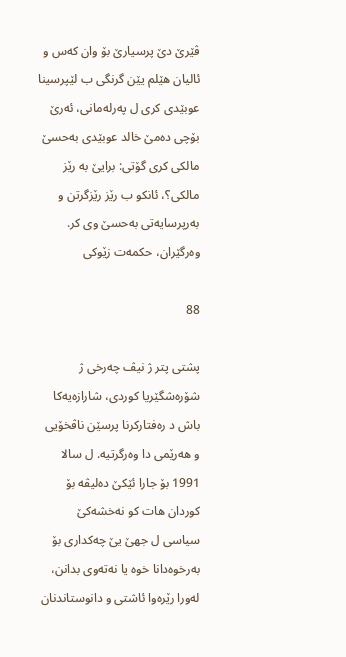ڤێرێ دێ پرسیارێ بۆ وان كه‌س و ئالیان هێلم یێن گرنگی ب لێپرسینا عوبێدى كری ل په‌رله‌مانى، ئه‌رێ بۆچی ده‌مێ خالد عوبێدى به‌حسێ مالكی كری گۆتى: برایێ به‌ رێز مالكی؟، ئانكو ب رێز رێزگرتن و به‌رپرسایه‌تى به‌حسێ وى كر.
وه‌رگێران، حكمه‌ت زێوكی

88

پشتى پتر ژ نیڤ چه‌رخى ژ شۆره‌شگێریا كوردی، شارازه‌یه‌كا باش د ره‌فتاركرنا پرسێن ناڤخۆیی و هه‌رێمی دا وه‌رگرتیه‌. ل سالا 1991 بۆ جارا ئێكێ ده‌لیڤه‌ بۆ كوردان هات كو نه‌خشه‌كێ سیاسی ل جهێ یێ چه‌كداری بۆ به‌رخوه‌دانا خوه‌ یا نه‌ته‌وى بدانن، له‌ورا رێره‌وا ئاشتى و دانوستاندنان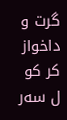گرت و داخواز كر كو ل سه‌ر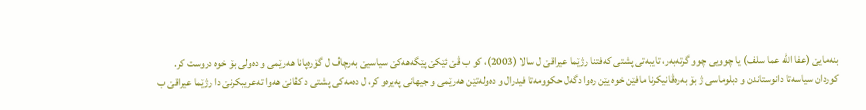بنه‌مایێ (عفا الله عما سلف) یا چوویی چوو گرته‌به‌ر، تایبه‌تى پشتى كه‌فتنا رژێما عیراقێ ل سالا (2003)، كو ب ڤێ ئێكێ پێگه‌هه‌كێ سیاسیێ به‌رچاڤ ل گۆره‌پانا هه‌رێمى و ده‌ولى بۆ خوه‌ دروست كر.
كوردان سیاسه‌تا دانوستاندن و دبلوماسی ژ بۆ به‌ره‌ڤانیكرنا مافێن خوه‌ یێن ره‌وا دگه‌ل حكوومه‌تا فیدرال و ده‌وله‌تێن هه‌رێمی و جیهانى په‌یره‌و كر، ل ده‌مه‌كی پشتى د كڤانێ هه‌وا ته‌عریبكرنێ دا رژێما عیراقێ ب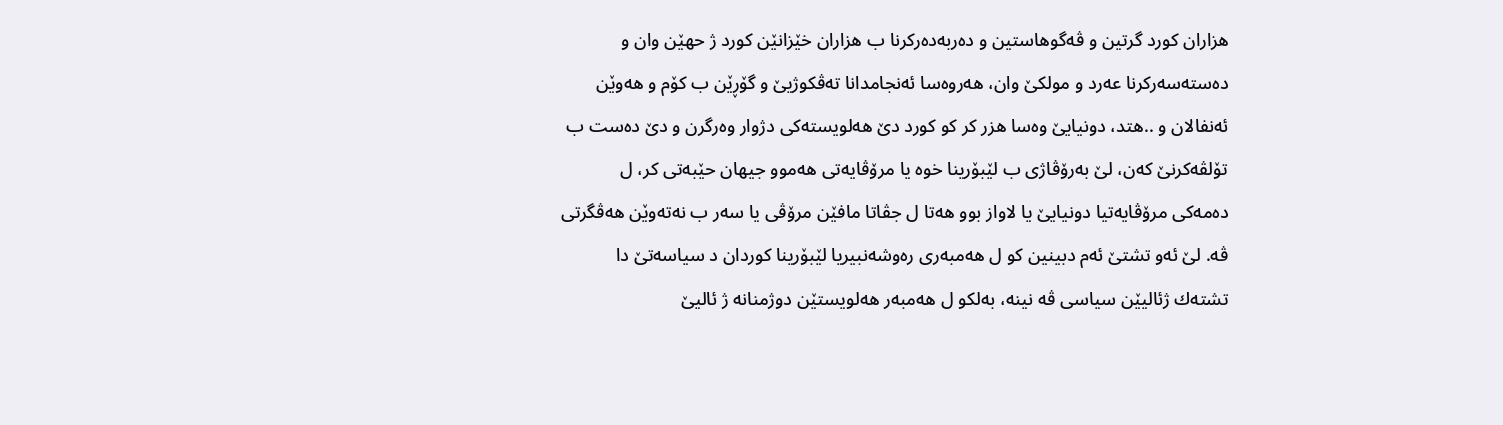هزاران كورد گرتین و ڤه‌گوهاستین و ده‌ربه‌ده‌ركرنا ب هزاران خێزانێن كورد ژ حهێن وان و ده‌سته‌سه‌ركرنا عه‌رد و مولكێ وان، هه‌روه‌سا ئه‌نجامدانا ته‌ڤكوژیێ و گۆڕێن ب كۆم و هه‌وێن ئه‌نفالان و ..هتد، دونیایێ وه‌سا هزر كر كو كورد دێ هه‌لویسته‌كى دژوار وه‌رگرن و دێ ده‌ست ب تۆلڤه‌كرنێ كه‌ن، لێ به‌رۆڤاژی ب لێبۆرینا خوه‌ یا مرۆڤایه‌تى هه‌موو جیهان حێبه‌تى كر، ل ده‌مه‌كى مرۆڤایه‌تیا دونیایێ یا لاواز بوو هه‌تا ل جڤاتا مافێن مرۆڤى یا سه‌ر ب نه‌ته‌وێن هه‌ڤگرتى ڤه‌. لێ ئه‌و تشتێ ئه‌م دبینین كو ل هه‌مبه‌ری ره‌وشه‌نبیریا لێبۆرینا كوردان د سیاسه‌تێ دا تشته‌ك ژئالیێن سیاسی ڤه‌ نینه‌، به‌لكو ل هه‌مبه‌ر هه‌لویستێن دوژمنانه‌ ژ ئالیێ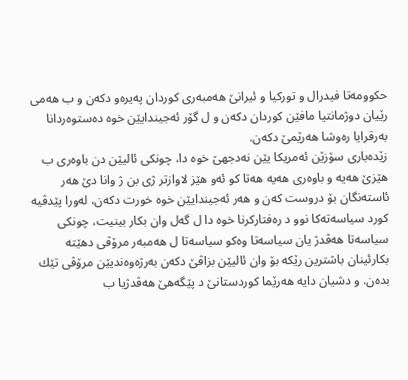حكوومه‌تا فیدرال و توركیا و ئیرانێ هه‌مبه‌ری كوردان په‌یره‌و دكه‌ن و ب هه‌مى رێیان دوژمانتیا مافێن كوردان دكه‌ن و ل گۆر ئه‌جیندایێن خوه‌ ده‌ستوه‌ردانا به‌رقرایا ره‌وشا هه‌رێمێ دكه‌ن.
زێده‌باری سۆزێن ئه‌مریكا یێن نه‌دجهێ خوه‌ دا، چونكى ئالیێن دن باوه‌ری ب هێزێ هه‌یه‌ و باوه‌ری هه‌یه‌ هه‌تا كو ئه‌و هێز لاوازتر ژی بن ژ وانا دێ هه‌ر ئاسته‌نگان بۆ دروست كه‌ن و هه‌ر ئه‌جیندایێن خوه‌ خورت دكه‌ن، له‌ورا پێدڤیه‌ كورد سیاسه‌ته‌كا نوو د ره‌فتاركرنا خوه‌ دا ل گه‌ل وان بكار بینیت، چونكى سیاسه‌تا هه‌ڤدژ یان سیاسه‌تا وه‌كو سیاسه‌تا ل هه‌مبه‌ر مرۆڤى دهێته‌ بكارئینان باشترین رێكه‌ بۆ وان ئالیێن بزاڤێ دكه‌ن به‌رژه‌وه‌ندیێن مرۆڤى تێك بده‌ن. و دشیان دایه‌ هه‌رێما كوردستانێ د پێگه‌هێ هه‌ڤدژیا ب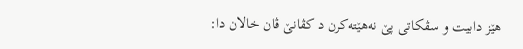هێز دابیت و سڤكاتى پێ نه‌هێته‌كرن د كڤانێ ڤان خالان دا: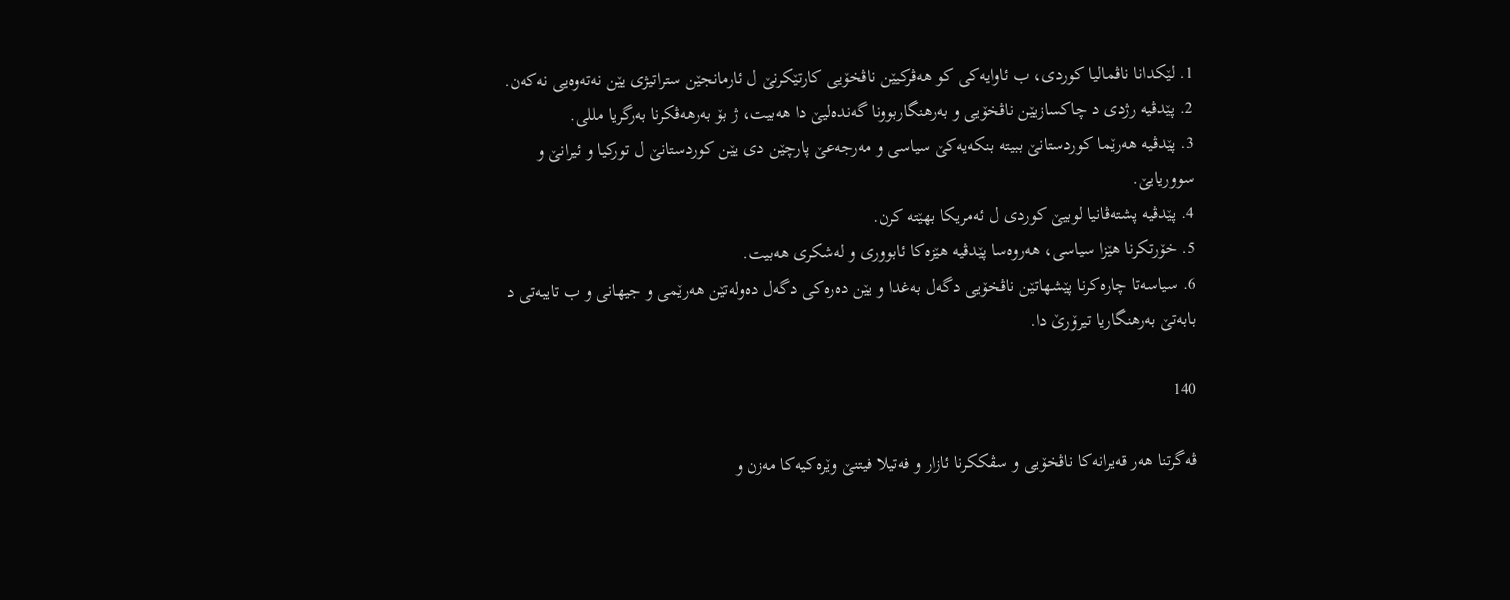1. لێكدانا ناڤمالیا كوردی، ب ئاوایه‌كی كو هه‌ڤركیێن ناڤخۆیی كارتێكرنێ ل ئارمانجێن ستراتیژی یێن نه‌ته‌وه‌یی نه‌كه‌ن.
2. پێدڤیه‌ رژدی د چاكسازیێن ناڤخۆیی و به‌رهنگاربوونا گه‌نده‌لیێ دا هه‌بیت، ژ بۆ به‌رهه‌ڤكرنا به‌رگریا مللی.
3. پێدڤیه‌ هه‌رێما كوردستانێ ببیته‌ بنكه‌یه‌كێ سیاسی و مه‌رجه‌عێ پارچێن دی یێن كوردستانێ ل توركیا و ئیرانێ و سووریایێ.
4. پێدڤیه‌ پشته‌ڤانیا لوبیێ كوردی ل ئه‌مریكا بهێته‌ كرن.
5. خۆرتكرنا هێزا سیاسی، هه‌روه‌سا پێدڤیه‌ هێزه‌كا ئابووری و له‌شكری هه‌بیت.
6. سیاسه‌تا چاره‌كرنا پێشهاتێن ناڤخۆیی دگه‌ل به‌غدا و یێن ده‌ره‌كی دگه‌ل ده‌وله‌تێن هه‌رێمى و جیهانى و ب تایبه‌تى د بابه‌تێ به‌رهنگاریا تیرۆرێ دا.

140

ڤه‌گرتنا هه‌ر قه‌یرانه‌كا ناڤخۆیی و سڤككرنا ئازار و فه‌تیلا فیتنێ وێره‌كیه‌كا مه‌زن و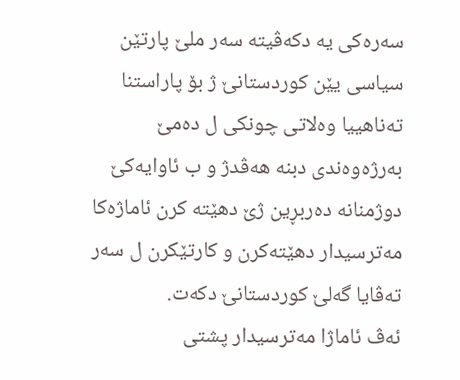سه‌ره‌كی یه‌ دكه‌ڤیته‌ سه‌ر ملێ پارتێن سیاسی یێن كوردستانێ ژ بۆ پاراستنا ته‌ناهییا وه‌لاتى چونكى ل ده‌مێ به‌رژه‌وه‌ندی دبنه‌ هه‌ڤدژ و ب ئاوایه‌كێ دوژمنانه‌ ده‌ربڕین ژێ دهێته‌ كرن ئاماژه‌كا مه‌ترسیدار دهێته‌كرن و كارتێكرن ل سه‌ر ته‌ڤایا گه‌لێ كوردستانێ دكه‌ت.
ئه‌ڤ ئاماژا مه‌ترسیدار پشتى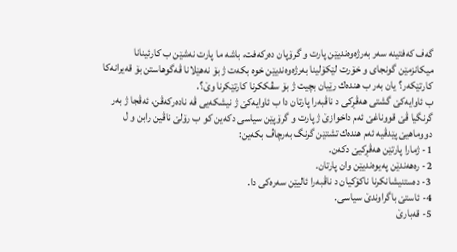گه‌ف كه‌فتینه‌ سه‌ر به‌رژه‌وه‌ندیێن پارت و گرۆپان ده‌ركه‌فت، باشه‌ ما پارت نه‌شێن ب كارئینانا میكانزمێن گونجای و خۆرت لێكۆلینا به‌رژه‌وه‌ندیێن خوه‌ بكه‌ت ژ بۆ نه‌هێلانا ڤه‌گوهاستن بۆ قه‌یرانه‌كا كارتێكه‌ر؟ یان به‌ر ب هنده‌ك رێیان بچیت ژ بۆ سڤككرنا كارتێكرنا وێ؟.
ب ئاوایه‌كێ گشتى هه‌ڤڕكی د ناڤبه‌را پارتان دا ب ئاوایه‌كێ ژ نیشكه‌یی ڤه‌ ناده‌ركه‌ڤن، ئه‌ڤجا ژ به‌ر گرنگیا ڤێ قووناغێ ئه‌م داخوازێ ژ پارت و گرۆپێن سیاسی دكه‌ین كو ب رۆلێ ناڤین رابن و ل دووماهیێ پێدڤیه‌ ئه‌م هنده‌ك تشتێن گرنگ به‌رچاڤ بكه‌ین:
1- ژمارا پارتێن هه‌ڤڕكیێ دكه‌ن.
2- ره‌هه‌ندێن په‌یوه‌ندیێن وان پارتان.
3- ده‌ستنیشانكرنا ناكۆكیان د ناڤبه‌را ئالیێن سه‌ره‌كی دا.
4- ئاستێ باگراوندێ سیاسی.
5- قه‌بارێ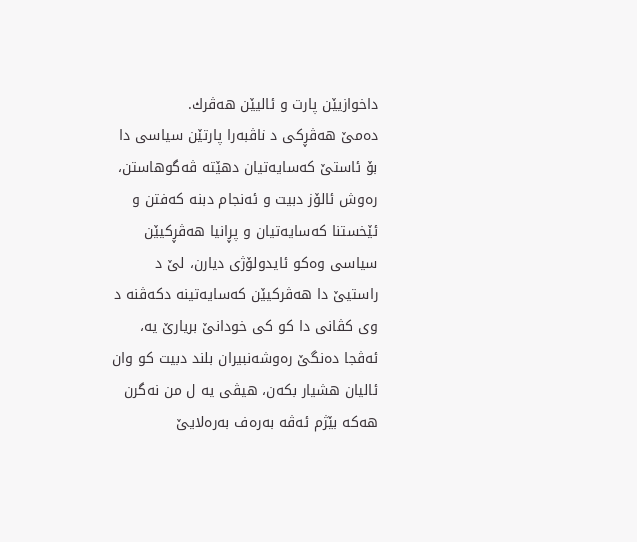داخوازیێن پارت و ئالیێن هه‌ڤرك.
ده‌مێ هه‌ڤڕكی د ناڤبه‌را پارتێن سیاسی دا بۆ ئاستێ كه‌سایه‌تیان دهێته‌ ڤه‌گوهاستن، ره‌وش ئالۆز دبیت و ئه‌نجام دبنه‌ كه‌فتن و ئێخستنا كه‌سایه‌تیان و پڕانیا هه‌ڤڕكیێن سیاسی وه‌كو ئایدولۆژی دیارن، لێ د راستیێ دا هه‌ڤركیێن كه‌سایه‌تینه‌ دكه‌ڤنه‌ د وى كڤانی دا كو كی خودانێ بریارێ یه‌، ئه‌ڤجا ده‌نگێ ره‌وشه‌نبیران بلند دبیت كو وان ئالیان هشیار بكه‌ن، هیڤی یه‌ ل من نه‌گرن هه‌كه‌ بێژم ئه‌ڤه‌ به‌ره‌ف به‌ره‌لایێ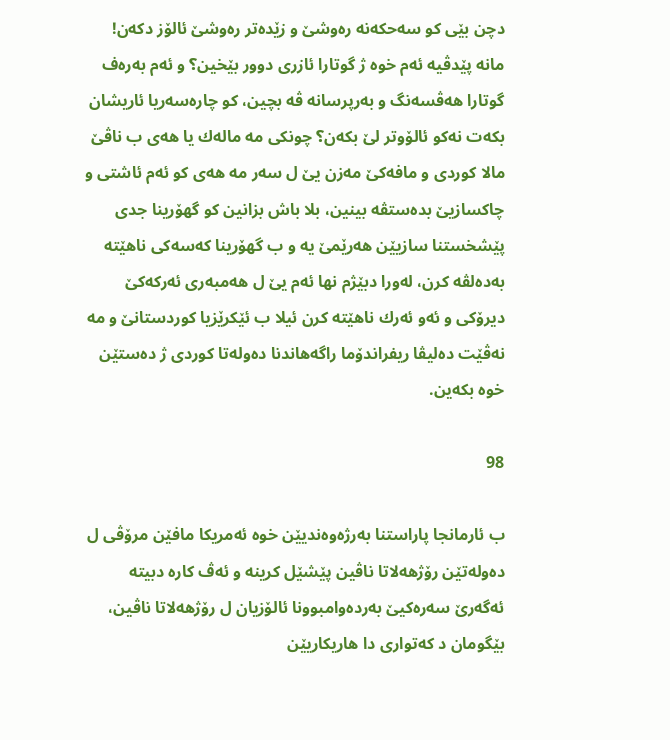دچن بێی كو سه‌حكه‌نه‌ ره‌وشێ و زێده‌تر ره‌وشێ ئالۆز دكه‌ن!
مانه‌ پێدڤیه‌ ئه‌م خوه‌ ژ گوتارا ئازری دوور بێخین؟ و ئه‌م به‌ره‌ف گوتارا هه‌ڤسه‌نگ و به‌رپرسانه‌ ڤه‌ بچین، كو چاره‌سه‌ریا ئاریشان بكه‌ت نه‌كو ئالۆوتر لێ بكه‌ن؟ چونكى مه‌ ماله‌ك یا هه‌ى ب ناڤێ مالا كوردى و مافه‌كێ مه‌زن یێ ل سه‌ر مه‌ هه‌ى كو ئه‌م ئاشتى و چاكسازیێ بده‌ستڤه‌ بینین، بلا باش بزانین كو گهۆرینا جدى پێشخستنا سازیێن هه‌رێمێ یه‌ و ب گهۆرینا كه‌سه‌كى ناهێته‌ به‌ده‌لڤه‌ كرن، له‌ورا دبێژم نها ئه‌م یێ ل هه‌مبه‌ری ئه‌ركه‌كێ دیرۆكی و ئه‌و ئه‌رك ناهێته‌ كرن ئیلا ب ئێكرێزیا كوردستانێ و مه‌ نه‌ڤێت ده‌لیڤا ریفراندۆما راگه‌هاندنا ده‌وله‌تا كوردی ژ ده‌ستێن خوه‌ بكه‌ین.

98

ب ئارمانجا پاراستنا به‌رژه‌وه‌ندیێن خوه‌ ئه‌مریكا مافێن مرۆڤی ل ده‌وله‌تێن رۆژهه‌لاتا ناڤین پێشێل كرینه‌ و ئه‌ڤ كاره‌ دبیته‌ ئه‌گه‌رێ سه‌ره‌كیێ به‌رده‌وامبوونا ئالۆزیان ل رۆژهه‌لاتا ناڤین، بێگومان د كه‌تواری دا هاریكاریێن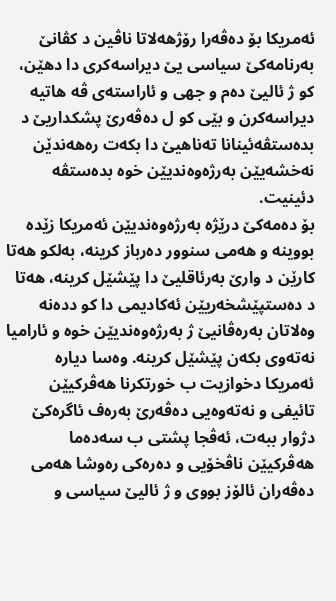ئه‌مریكا بۆ ده‌ڤه‌را رۆژهه‌لاتا ناڤین د كڤانێ به‌رنامه‌كێ سیاسی یێ دیراسه‌كری دا دهێن، كو ژ ئالیێ ده‌م و جهی و ئاراسته‌ی ڤه‌ هاتیه‌ دیراسه‌كرن و بێی كو ل ده‌ڤه‌رێ پشكداریێ د بده‌ستڤه‌ئینانا ته‌ناهیێ دا بكه‌ت ره‌هه‌ندێن نه‌خشه‌یێن به‌رژه‌وه‌ندیێن خوه‌ بده‌ستڤه‌ دئینیت.
بۆ ده‌مه‌كێ درێژه‌ به‌رژه‌وه‌ندیێن ئه‌مریكا زێده‌ بووینه‌ و هه‌می سنوور ده‌رباز كرینه‌، به‌لكو هه‌تا كارێن د وارێ به‌رئاقلیێ دا پێشێل كرینه‌، هه‌تا د ده‌ستپێشخه‌ریێن ئه‌كادیمی دا كو دده‌نه‌ وه‌لاتان به‌ره‌ڤانیێ ژ به‌رژه‌وه‌ندیێن خوه‌ و ئارامیا نه‌ته‌وی بكه‌ن پێشێل كرینه‌. وه‌سا دیاره‌ ئه‌مریكا دخوازیت ب خورتكرنا هه‌ڤركیێن تائیفی و نه‌ته‌وه‌یی ده‌ڤه‌رێ به‌ره‌ف ئاگره‌كێ دژوار ببه‌ت، ئه‌ڤجا پشتی ب سه‌ده‌ما هه‌ڤركیێن ناڤخۆیی و ده‌ره‌كی ره‌وشا هه‌می ده‌ڤه‌ران ئالۆز بووی و ژ ئالیێ سیاسی و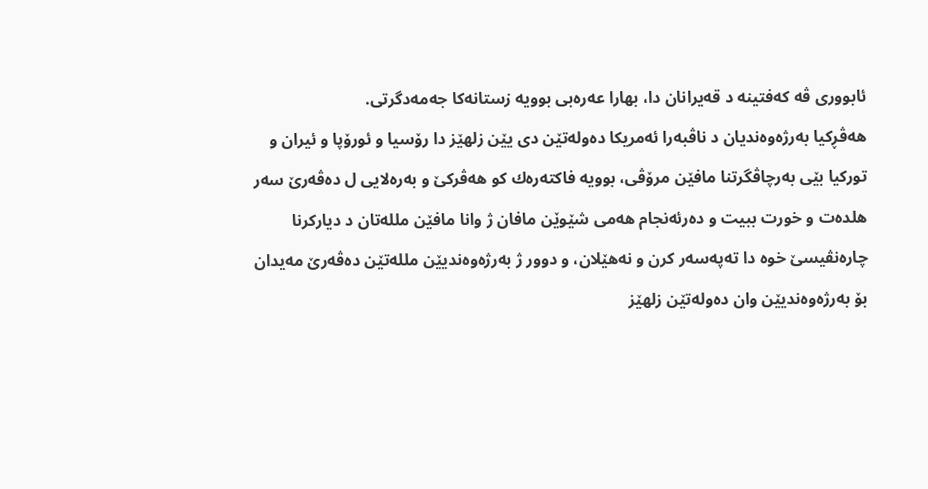ئابووری ڤه‌ كه‌فتینه‌ د قه‌یرانان دا، بهارا عه‌ره‌بی بوویه‌ زستانه‌كا جه‌مه‌دگرتی.
هه‌ڤڕكیا به‌رژه‌وه‌ندیان د ناڤبه‌را ئه‌مریكا ده‌وله‌تێن دی یێن زلهێز دا رۆسیا و ئورۆپا و ئیران و توركیا بێی به‌رچاڤگرتنا مافێن مرۆڤی، بوویه‌ فاكته‌ره‌ك كو هه‌ڤركێ و به‌ره‌لایی ل ده‌ڤه‌رێ سه‌ر هلده‌ت و خورت ببیت و ده‌رئه‌نجام هه‌می شێوێن مافان ژ وانا مافێن ملله‌تان د دیاركرنا چاره‌نڤیسێ خوه‌ دا ته‌په‌سه‌ر كرن و نه‌هێلان، و دوور ژ به‌رژه‌وه‌ندیێن ملله‌تێن ده‌ڤه‌رێ مه‌یدان بۆ به‌رژه‌وه‌ندیێن وان ده‌وله‌تێن زلهێز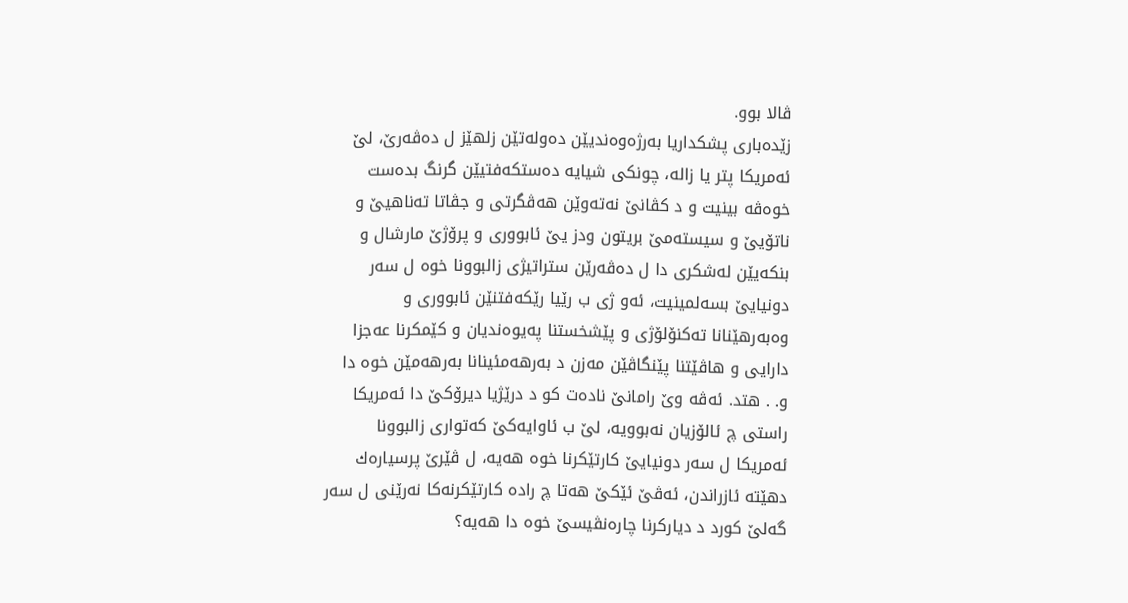ڤالا بوو.
زێده‌باری پشكداریا به‌رژه‌وه‌ندیێن ده‌وله‌تێن زلهێز ل ده‌ڤه‌رێ، لێ ئه‌مریكا پتر یا زاله‌، چونكی شیایه‌ ده‌ستكه‌فتیێن گرنگ بده‌ست خوه‌ڤه‌ بینیت و د كڤانێ نه‌ته‌وێن هه‌ڤگرتی و جڤاتا ته‌ناهیێ و ناتۆیێ و سیسته‌مێ بریتون ودز یێ ئابووری و پرۆژێ مارشال و بنكه‌یێن له‌شكری دا ل ده‌ڤه‌رێن ستراتیژی زالبوونا خوه‌ ل سه‌ر دونیایێ بسه‌لمینیت، ئه‌و ژی ب رێیا رێكه‌فتنێن ئابووری و وه‌به‌رهێنانا ته‌كنۆلۆژی و پێشخستنا په‌یوه‌ندیان و كێمكرنا عه‌جزا دارایی و هاڤێتنا پێنگاڤێن مه‌زن د به‌رهه‌مئینانا به‌رهه‌مێن خوه‌ دا و. . هتد. ئه‌ڤه‌ وێ رامانێ ناده‌ت كو د درێژیا دیرۆكێ دا ئه‌مریكا راستی چ ئالۆزیان نه‌بوویه‌، لێ ب ئاوایه‌كێ كه‌تواری زالبوونا ئه‌مریكا ل سه‌ر دونیایێ كارتێكرنا خوه‌ هه‌یه‌، ل ڤێرێ پرسیاره‌ك دهێته‌ ئازراندن، ئه‌ڤێ ئێكێ هه‌تا چ راده‌ كارتێكرنه‌كا نه‌رێنی ل سه‌ر گه‌لێ كورد د دیاركرنا چاره‌نڤیسێ خوه‌ دا هه‌یه‌؟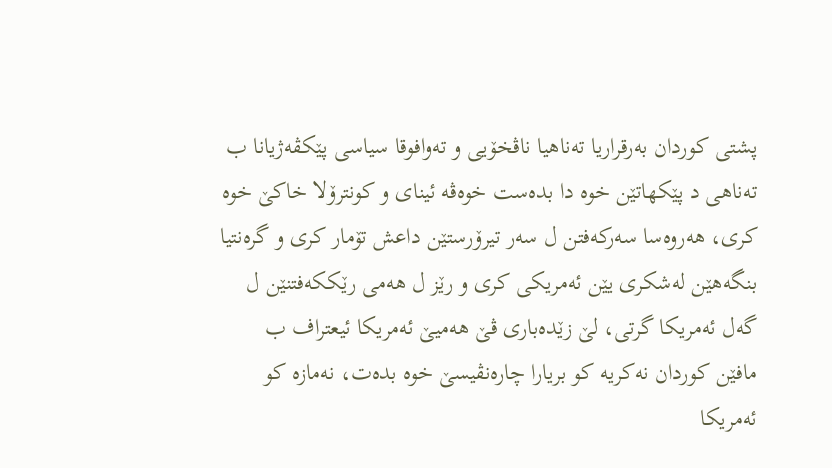پشتی كوردان به‌رقراریا ته‌ناهیا ناڤخۆیی و ته‌وافوقا سیاسی پێكڤه‌ژیانا ب ته‌ناهی د پێكهاتێن خوه‌ دا بده‌ست خوه‌ڤه‌ ئینای و كونترۆلا خاكێ خوه‌ كری، هه‌روه‌سا سه‌ركه‌فتن ل سه‌ر تیرۆرستێن داعش تۆمار كری و گره‌نتیا بنگه‌هێن له‌شكری یێن ئه‌مریكی كری و رێز ل هه‌می رێككه‌فتنێن ل گه‌ل ئه‌مریكا گرتی، لێ زێده‌باری ڤێ هه‌میێ ئه‌مریكا ئیعتراف ب مافێن كوردان نه‌كریه‌ كو بریارا چاره‌نڤیسێ خوه‌ بده‌ت، نه‌مازه‌ كو ئه‌مریكا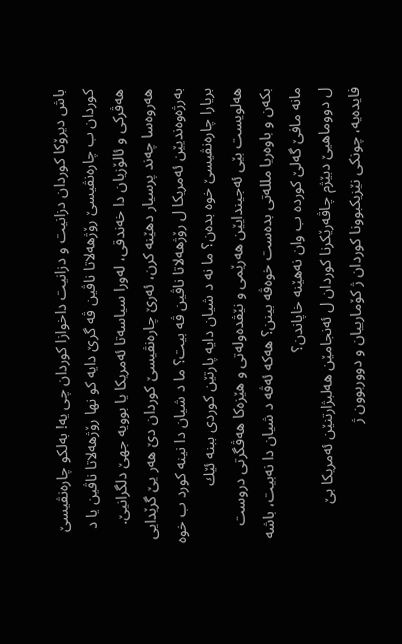باش دیرۆكا كوردان دزانیت و دزانیت داخوازا كوردان چی یه‌! به‌لكو چاره‌نڤیسێ كوردان ب چاره‌نڤیسێ رۆژهه‌لاتا ناڤین ڤه‌ گرێ دایه‌ كو نها رۆژهه‌لاتا ناڤین یا د هه‌ڤركی و ئالۆزیان دا خه‌ندقی، له‌ورا سیاسه‌تا ئه‌مریكا یا بوویه‌ جهێ دلگرانیێ.
هه‌روه‌سا چه‌ند پرسیار دهێنه‌ كرن، ئه‌رێ چاره‌نڤیسێ كوردان دێ هه‌ر یێ گرێدایی به‌رژه‌وه‌ندیێن ئه‌مریكا ل رۆژهه‌لاتا ناڤین ڤه‌ بیت؟ ما د شیان دا نینه‌ كورد ب خوه‌ بریارا چاره‌نڤیسێ خوه‌ بده‌ن؟ ما نه‌ د شیان دایه‌ پارتێن كوردی ببنه‌ ئێك هه‌لویست بێی ئه‌جیندایێن هه‌رێمی و نێڤده‌وله‌تی و هێزه‌كا هه‌ڤگرتی دروست بكه‌ن و باوه‌ریا ملله‌تی بده‌ست خوه‌ڤه‌ بینن؟ هه‌كه‌ ئه‌ڤه‌ د شیان دا نه‌بیت، باشه‌ مانه‌ مافێ گه‌لێ كورده‌ ب وان نه‌هێنه‌ خاپاندن؟
ل دووماهیێ دبێژم چاڤه‌رێكرنا كوردان ل ئه‌نجامێن هه‌لبژارتنێن ئه‌مریكا بێ فایده‌یه‌، چونكی نێزیكبوونا كوردان ژ كۆمارییان و دووربوون ژ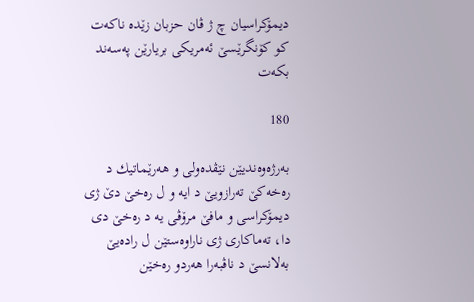دیمۆكراسیان چ ژ ڤان حزبان زێده‌ ناكه‌ت كو كۆنگرێسێ ئه‌مریكی بریارێن په‌سه‌ند بكه‌ت

180

به‌رژه‌وه‌ندیێن نێڤده‌ولی و هه‌رێماتیك د ره‌خه‌كێ ته‌رازویێ د ایه‌ و ل ره‌خێ دێ ژی دیمۆكراسی و مافێ مرۆڤی یه‌ د ره‌خێ دی دا، ته‌ماكاری ژی ناراوه‌ستێن ل راده‌یێ به‌لانسێ د ناڤبه‌را هه‌ردو ره‌خێن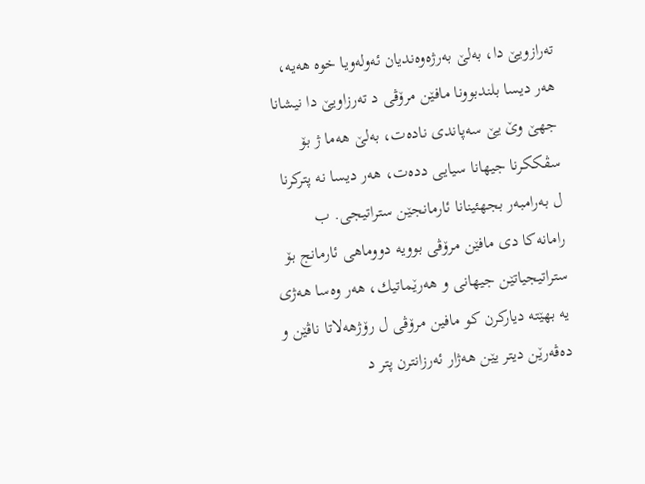ته‌رازویێ دا، به‌لێ به‌رژه‌وه‌ندیان ئه‌وله‌ویا خوه‌ هه‌یه‌، هه‌ر دیسا بلندبوونا مافێن مرۆڤی د ته‌رزاویێ دا نیشانا جهێ وێ یێ سه‌پاندی ناده‌ت، به‌لێ هه‌ما ژ بۆ سڤككرنا جیهانا سیایی دده‌ت، هه‌ر دیسا نه‌ پتركرنا ل به‌رامبه‌ر بجهئینانا ئارمانجێن ستراتیجی. ب رامانه‌كا دی مافێن مرۆڤی بوویه‌ دووماهی ئارمانج بۆ ستراتیجیاتێن جیهانی و هه‌رێماتیك، هه‌ر وه‌سا هه‌ژی یه‌ بهێته‌ دیاركرن كو مافین مرۆڤی ل رۆژهه‌لاتا ناڤێن و ده‌ڤه‌رێن دیتر یێن هه‌ژار ئه‌رزانترن پتر د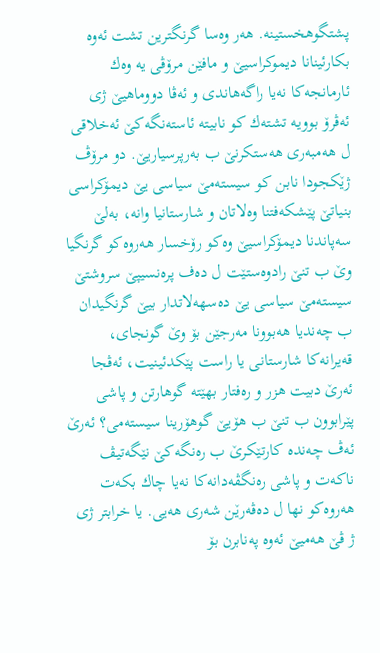پشتگوهخستینه‌. هه‌ر وه‌سا گرنگترین تشت ئه‌وه‌ بكارئینانا دیموكراسیێ و مافێن مرۆڤی یه‌ وه‌ك ئارمانجه‌كا نه‌یا راگه‌هاندی و ئه‌ڤا دووماهیێ ژی ئه‌ڤرۆ بوویه‌ تشته‌ك كو نابیته‌ ئاسته‌نگه‌كێ ئه‌خلاقی ل هه‌مبه‌ری هه‌ستكرنێ ب به‌رپرسیاریێ. دو مرۆڤ ژێكجودا نابن كو سیسته‌مێ سیاسی یێ دیمۆكراسی بنیاتێ پێشكه‌فتنا وه‌لاتان و شارستانیا وانه‌، به‌لێ سه‌پاندنا دیمۆكراسیێ وه‌كو رۆخسار هه‌روه‌كو گرنگیا وێ ب تنێ رادوه‌ستێت ل ده‌ف پره‌نسیپێ سروشتێ سیسته‌مێ سیاسی یێ ده‌سهه‌لاتدار بیێ گرنگیدان ب چه‌ندیا هه‌بوونا مه‌رجێن بۆ وێ گونجای، قه‌یرانه‌كا شارستانی یا راست پێكدئینیت، ئه‌ڤجا ئه‌رێ دبیت هزر و ره‌فتار بهێته‌ گوهارتن و پاشی پێرابوون ب تنێ ب هۆیێ گوهۆرینا سیسته‌می؟ ئه‌رێ ئه‌ڤ چه‌نده‌ كارتێكرێ ب ره‌نگه‌كێ نێگه‌تیڤ ناكه‌ت و پاشی ره‌نگڤه‌دانه‌كا نه‌یا چاك بكه‌ت هه‌روه‌كو نها ل ده‌ڤه‌رێن شه‌ری هه‌یی. یا خرابتر ژی ژ ڤێ هه‌میێ ئه‌وه‌ په‌نابرن بۆ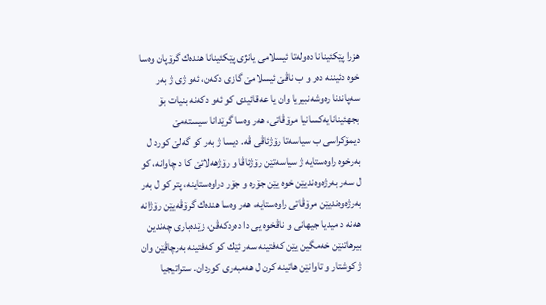هزرا پێكئینانا ده‌وله‌تا ئیسلامی یانژی پێكئینانا هنده‌ك گرۆپان وه‌سا خوه‌ دئیننه‌ ده‌ر و ب ناڤێ ئیسلامێ گازی دكه‌ن، ئه‌و ژی ژ به‌ر سه‌پاندنا ره‌وشه‌نبیریا وان یا عه‌قائیدی كو ئه‌و دكه‌نه‌ بنیات بۆ بجهئینانایه‌كسانیا مرۆڤاتی، هه‌ر وه‌سا گرێدانا سیسته‌مێ دیمۆكراسی ب سیاسه‌تا رۆژئاڤی ڤه‌. دیسا ژ به‌ر كو گه‌لێ كورد ل به‌رخوه‌ راوه‌ستایه‌ ژ سیاسه‌تێن رۆژئاڤا و رۆژهه‌لاتێ كا د چاوانه‌، كو ل سه‌ر به‌رژه‌وه‌ندیێن خوه‌ یێن جۆره‌ و جۆر دراوه‌ستاینه‌، پتر كو ل به‌ر به‌رژه‌وه‌ندیێن مرۆڤاتی راوه‌ستایه‌، هه‌ر وه‌سا هنده‌ك گرۆڤه‌یێن رۆژانه‌ هه‌نه‌ د میدیا جیهانی و ناڤخوه‌ یی دا ده‌ردكه‌ڤن، زێده‌باری چه‌ندین بیرهاتنێن خه‌مگین یێن كه‌فتینه‌ سه‌ر ئێك كو كه‌فتینه‌ به‌رچاڤێن وان ژ كوشتار و تاوانێن هاتینه‌ كرن ل هه‌مبه‌ری كوردان. ستراتیجیا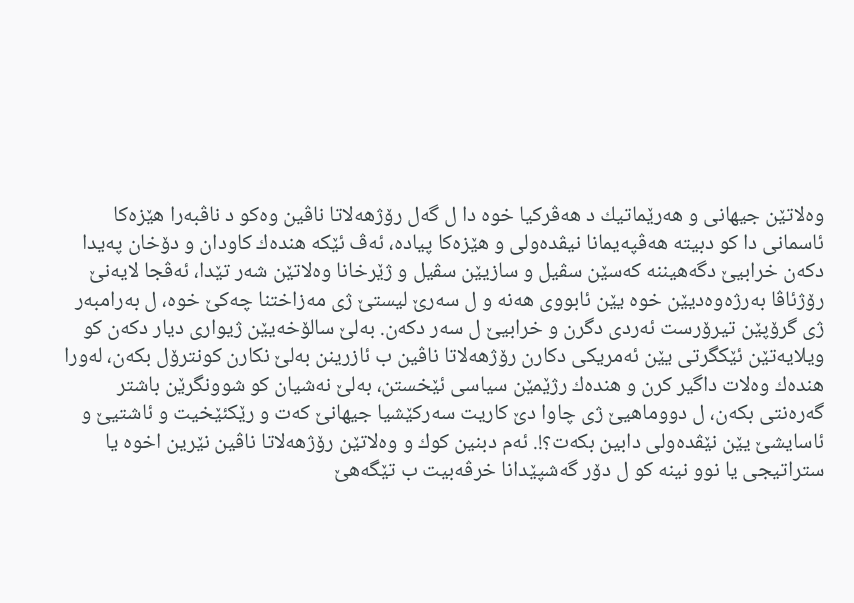وه‌لاتێن جیهانی و هه‌رێماتیك د هه‌ڤركیا خوه‌ دا ل گه‌ل رۆژهه‌لاتا ناڤین وه‌كو د ناڤبه‌را هێزه‌كا ئاسمانی دا كو دبیته‌ هه‌ڤپه‌یمانا نیڤده‌ولی و هێزه‌كا پیاده‌، ئه‌ڤ ئێكه‌ هنده‌ك كاودان و دۆخان په‌یدا دكه‌ن خرابیێ دگه‌هیننه‌ كه‌سێن سڤیل و سازیێن سڤیل و ژێرخانا وه‌لاتێن شه‌ر تێدا، ئه‌ڤجا لایه‌نێ رۆژئاڤا به‌رژه‌وه‌دیێن خوه‌ یێن ئابووی هه‌نه‌ و ل سه‌رێ لیستێ ژی مه‌زاختنا چه‌كێ خوه‌، ل به‌رامبه‌ر ژی گرۆپێن تیرۆرست ئه‌ردی دگرن و خرابیێ ل سه‌ر دكه‌ن. به‌لێ سالۆخه‌یێن ژیواری دیار دكه‌ن كو ویلایه‌تێن ئێكگرتی یێن ئه‌مریكی دكارن رۆژهه‌لاتا ناڤین ب ئازرینن به‌لێ نكارن كونترۆل بكه‌ن، له‌ورا هنده‌ك وه‌لات داگیر كرن و هنده‌ك رژێمێن سیاسی ئێخستن، به‌لێ نه‌شیان كو شوونگرێن باشتر گه‌ره‌نتی بكه‌ن، ل دووماهیێ ژی چاوا دێ كاریت سه‌ركێشیا جیهانێ كه‌ت و رێكئێخیت و ئاشتیێ و ئاسایشێ یێن نێڤده‌ولی دابین بكه‌ت؟!. ئه‌م دبنین كوك و وه‌لاتێن رۆژهه‌لاتا ناڤین نێرین اخوه‌ یا ستراتیجی یا نوو نینه‌ كو ل دۆر گه‌شپێدانا خرڤه‌بیت ب تێگه‌هێ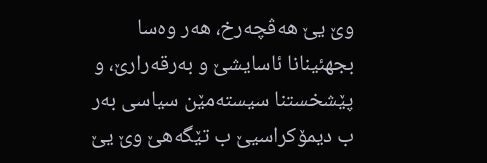وێ یێ هه‌ڤچه‌رخ، هه‌ر وه‌سا بجهئینانا ئاسایشێ و به‌رقه‌رارێ، و پێشخستنا سیسته‌مێن سیاسی به‌ر ب دیمۆكراسیێ ب تێگه‌هێ وێ یێ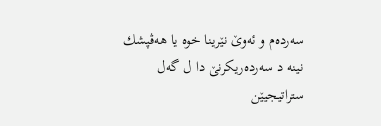سه‌رده‌م و ئه‌وێ نێرینا خوه‌ یا هه‌ڤپشك نینه‌ د سه‌رده‌ریكرنێ دا ل گه‌ل ستراتیجیێن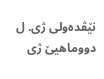نێڤده‌ولی ژی. ل دووماهیێ ژی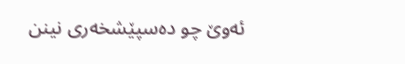ئه‌وێ چو ده‌سپێشخه‌ری نینن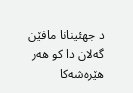د جهئینانا مافێن گه‌لان دا كو هه‌ر هێره‌شه‌كا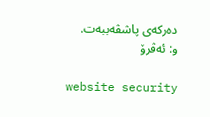ده‌ركه‌ی پاشڤه‌ببه‌ت.
و: ئه‌ڤرۆ

website security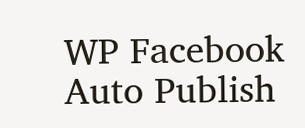WP Facebook Auto Publish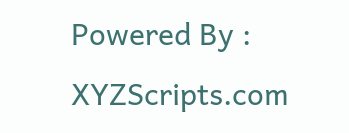Powered By : XYZScripts.com